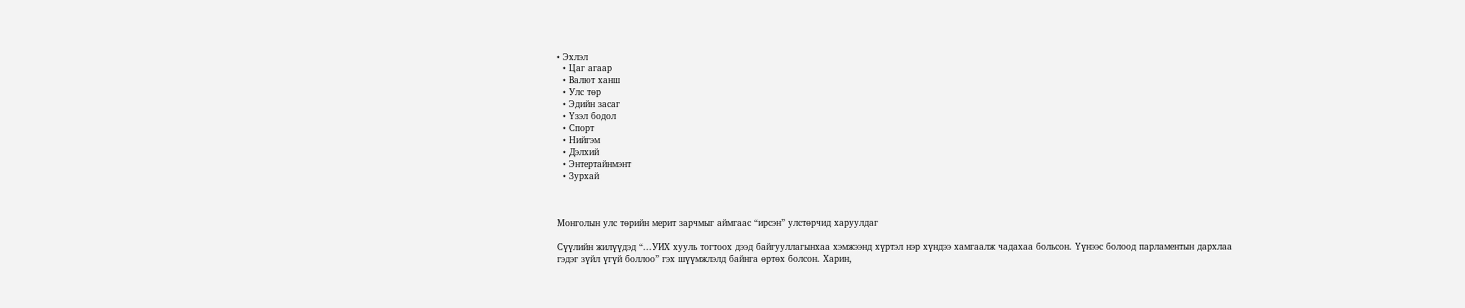• Эхлэл
  • Цаг агаар
  • Валют ханш
  • Улс төр
  • Эдийн засаг
  • Үзэл бодол
  • Спорт
  • Нийгэм
  • Дэлхий
  • Энтертайнмэнт
  • Зурхай



Монголын улс төрийн мерит зарчмыг аймгаас “ирсэн” улстөрчид харуулдаг

Сүүлийн жилүүдэд “...УИХ хууль тогтоох дээд байгууллагынхаа хэмжээнд хүртэл нэр хүндээ хамгаалж чадахаа больсон. Үүнээс болоод парламентын дархлаа гэдэг зүйл үгүй боллоо” гэх шүүмжлэлд байнга өртөх болсон. Харин,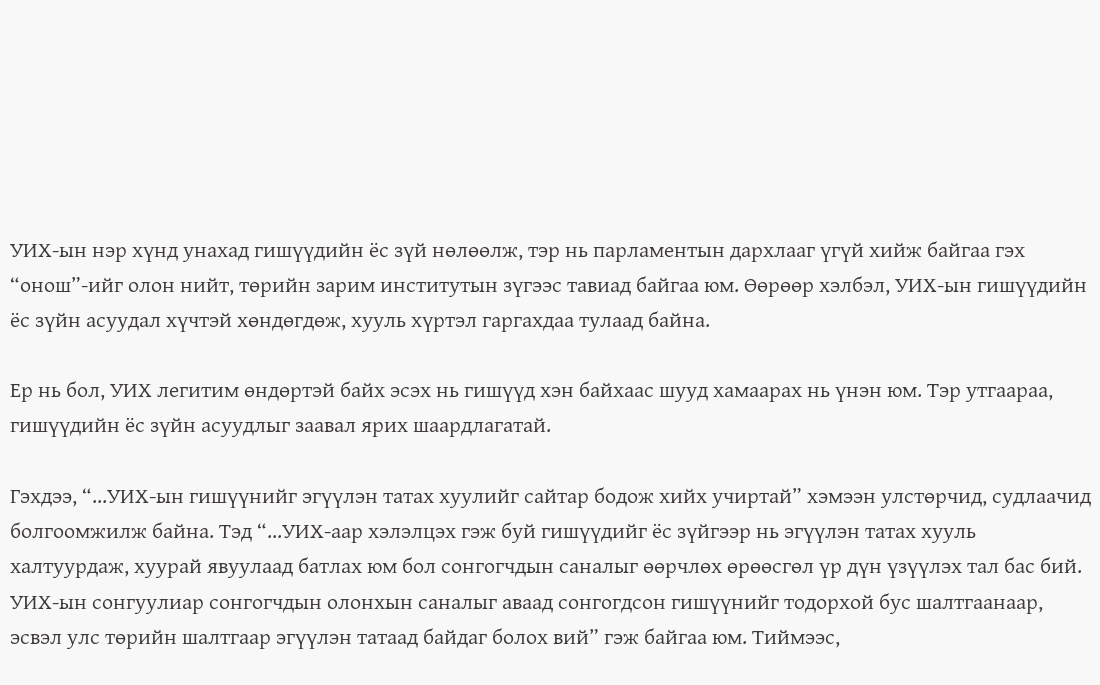УИХ-ын нэр хүнд унахад гишүүдийн ёс зүй нөлөөлж, тэр нь парламентын дархлааг үгүй хийж байгаа гэх “онош”-ийг олон нийт, төрийн зарим институтын зүгээс тавиад байгаа юм. Өөрөөр хэлбэл, УИХ-ын гишүүдийн ёс зүйн асуудал хүчтэй хөндөгдөж, хууль хүртэл гаргахдаа тулаад байна.

Ер нь бол, УИХ легитим өндөртэй байх эсэх нь гишүүд хэн байхаас шууд хамаарах нь үнэн юм. Тэр утгаараа, гишүүдийн ёс зүйн асуудлыг заавал ярих шаардлагатай.

Гэхдээ, “...УИХ-ын гишүүнийг эгүүлэн татах хуулийг сайтар бодож хийх учиртай” хэмээн улстөрчид, судлаачид болгоомжилж байна. Тэд “...УИХ-аар хэлэлцэх гэж буй гишүүдийг ёс зүйгээр нь эгүүлэн татах хууль халтуурдаж, хуурай явуулаад батлах юм бол сонгогчдын саналыг өөрчлөх өрөөсгөл үр дүн үзүүлэх тал бас бий. УИХ-ын сонгуулиар сонгогчдын олонхын саналыг аваад сонгогдсон гишүүнийг тодорхой бус шалтгаанаар, эсвэл улс төрийн шалтгаар эгүүлэн татаад байдаг болох вий” гэж байгаа юм. Тиймээс,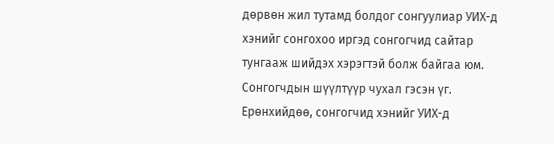дөрвөн жил тутамд болдог сонгуулиар УИХ-д хэнийг сонгохоо иргэд сонгогчид сайтар тунгааж шийдэх хэрэгтэй болж байгаа юм. Сонгогчдын шүүлтүүр чухал гэсэн үг. Ерөнхийдөө, сонгогчид хэнийг УИХ-д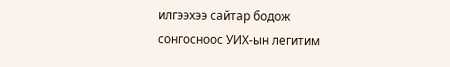илгээхээ сайтар бодож сонгосноос УИХ-ын легитим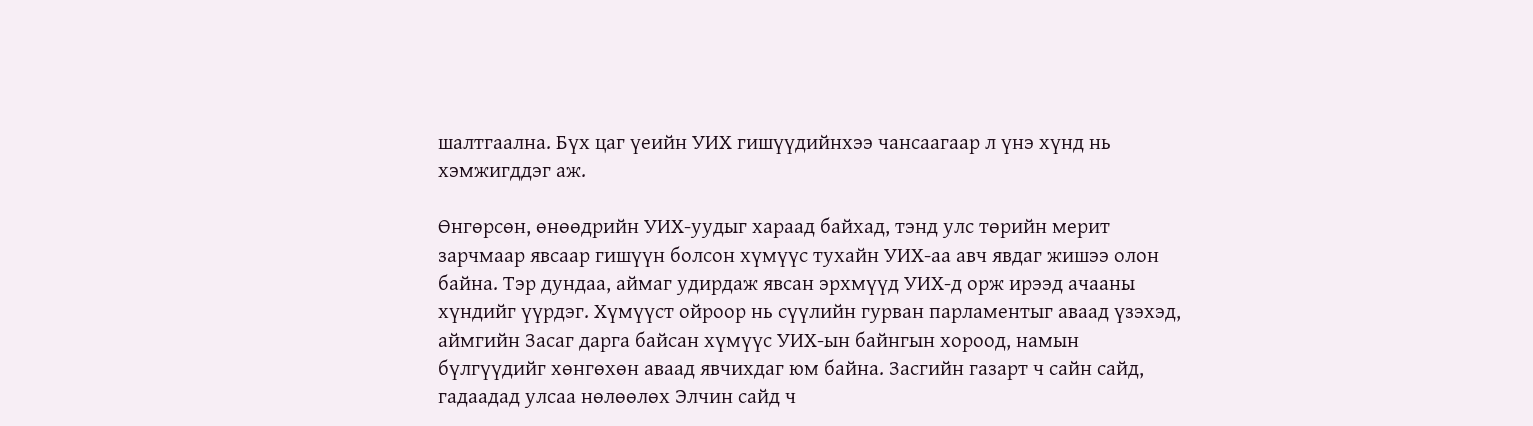шалтгаална. Бүх цаг үеийн УИХ гишүүдийнхээ чансаагаар л үнэ хүнд нь хэмжигддэг аж.

Өнгөрсөн, өнөөдрийн УИХ-уудыг хараад байхад, тэнд улс төрийн мерит зарчмаар явсаар гишүүн болсон хүмүүс тухайн УИХ-аа авч явдаг жишээ олон байна. Тэр дундаа, аймаг удирдаж явсан эрхмүүд УИХ-д орж ирээд ачааны хүндийг үүрдэг. Хүмүүст ойроор нь сүүлийн гурван парламентыг аваад үзэхэд, аймгийн Засаг дарга байсан хүмүүс УИХ-ын байнгын хороод, намын бүлгүүдийг хөнгөхөн аваад явчихдаг юм байна. Засгийн газарт ч сайн сайд, гадаадад улсаа нөлөөлөх Элчин сайд ч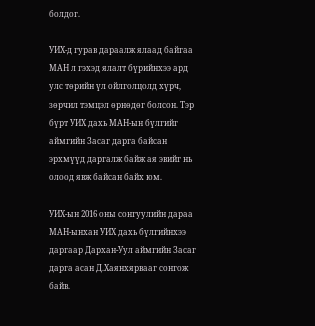болдог.

УИХ-д гурав дараалж ялаад байгаа МАН л гэхэд ялалт бүрийнхээ ард улс төрийн үл ойлголцолд хүрч, зөрчил тэмцэл өрнөдөг болсон. Тэр бүрт УИХ дахь МАН-ын бүлгийг аймгийн Засаг дарга байсан эрхмүүд даргалж байж ая эвийг нь олоод явж байсан байх юм.

УИХ-ын 2016 оны сонгуулийн дараа МАН-ынхан УИХ дахь бүлгийнхээ даргаар Дархан-Уул аймгийн Засаг дарга асан Д.Хаянхярвааг сонгож байв.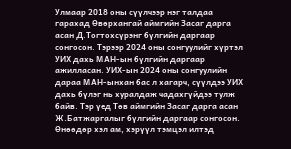Улмаар 2018 оны сүүлчээр нэг талдаа гарахад Өвөрхангай аймгийн Засаг дарга асан Д.Тогтохсүрэнг бүлгийн даргаар сонгосон. Тэрээр 2024 оны сонгуулийг хүртэл УИХ дахь МАН-ын бүлгийн даргаар ажилласан. УИХ-ын 2024 оны сонгуулийн дараа МАН-ынхан бас л хагарч, сүүлдээ УИХ дахь бүлэг нь хуралдаж чадахгүйдээ тулж байв. Тэр үед Төв аймгийн Засаг дарга асан Ж.Батжаргалыг бүлгийн даргаар сонгосон. Өнөөдөр хэл ам, хэрүүл тэмцэл илтэд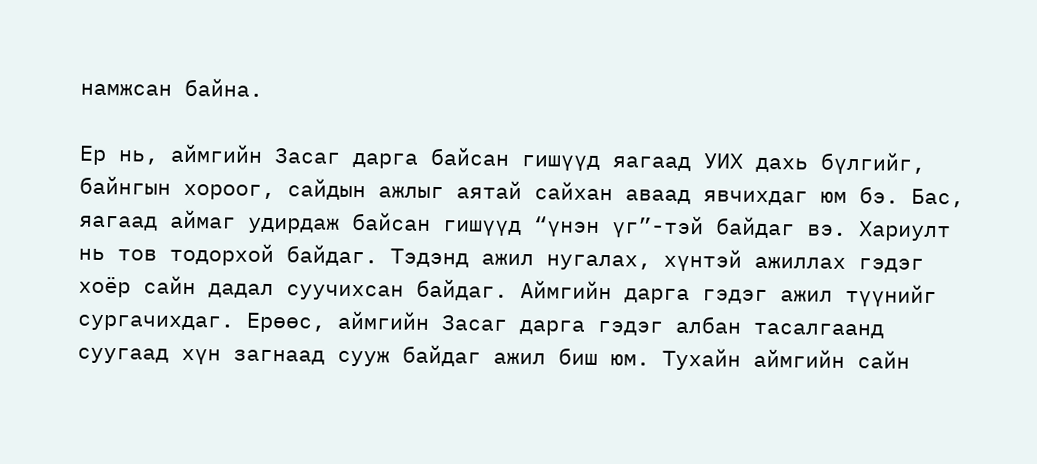намжсан байна.

Ер нь, аймгийн Засаг дарга байсан гишүүд яагаад УИХ дахь бүлгийг, байнгын хороог, сайдын ажлыг аятай сайхан аваад явчихдаг юм бэ. Бас, яагаад аймаг удирдаж байсан гишүүд “үнэн үг”-тэй байдаг вэ. Хариулт нь тов тодорхой байдаг. Тэдэнд ажил нугалах, хүнтэй ажиллах гэдэг хоёр сайн дадал суучихсан байдаг. Аймгийн дарга гэдэг ажил түүнийг сургачихдаг. Ерөөс, аймгийн Засаг дарга гэдэг албан тасалгаанд суугаад хүн загнаад сууж байдаг ажил биш юм. Тухайн аймгийн сайн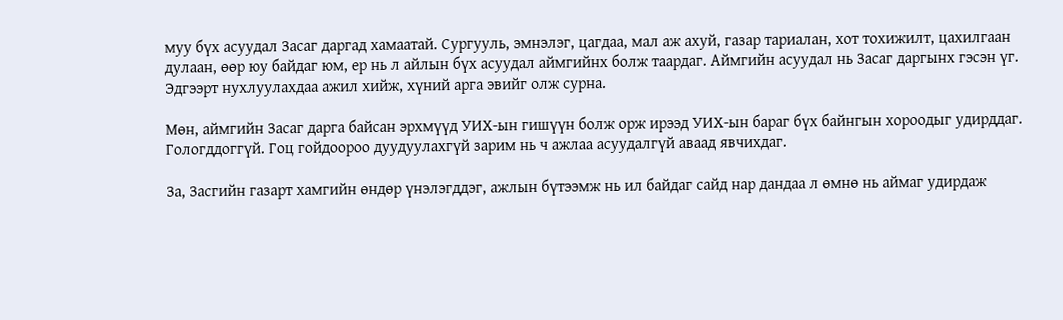муу бүх асуудал Засаг даргад хамаатай. Сургууль, эмнэлэг, цагдаа, мал аж ахуй, газар тариалан, хот тохижилт, цахилгаан дулаан, өөр юу байдаг юм, ер нь л айлын бүх асуудал аймгийнх болж таардаг. Аймгийн асуудал нь Засаг даргынх гэсэн үг. Эдгээрт нухлуулахдаа ажил хийж, хүний арга эвийг олж сурна.

Мөн, аймгийн Засаг дарга байсан эрхмүүд УИХ-ын гишүүн болж орж ирээд УИХ-ын бараг бүх байнгын хороодыг удирддаг. Гологддоггүй. Гоц гойдоороо дуудуулахгүй зарим нь ч ажлаа асуудалгүй аваад явчихдаг.

За, Засгийн газарт хамгийн өндөр үнэлэгддэг, ажлын бүтээмж нь ил байдаг сайд нар дандаа л өмнө нь аймаг удирдаж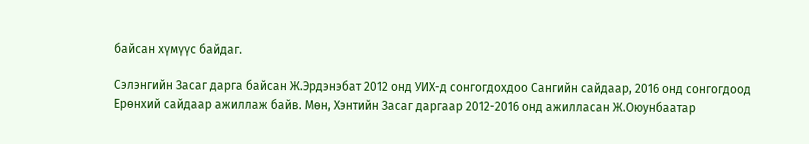байсан хүмүүс байдаг.

Сэлэнгийн Засаг дарга байсан Ж.Эрдэнэбат 2012 онд УИХ-д сонгогдохдоо Сангийн сайдаар, 2016 онд сонгогдоод Ерөнхий сайдаар ажиллаж байв. Мөн, Хэнтийн Засаг даргаар 2012-2016 онд ажилласан Ж.Оюунбаатар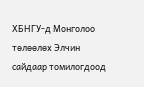ХБНГУ-д Монголоо төлөөлөх Элчин сайдаар томилогдоод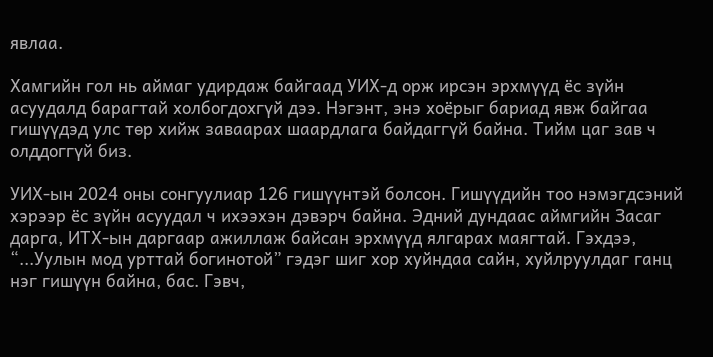явлаа.

Хамгийн гол нь аймаг удирдаж байгаад УИХ-д орж ирсэн эрхмүүд ёс зүйн асуудалд барагтай холбогдохгүй дээ. Нэгэнт, энэ хоёрыг бариад явж байгаа гишүүдэд улс төр хийж заваарах шаардлага байдаггүй байна. Тийм цаг зав ч олддоггүй биз.

УИХ-ын 2024 оны сонгуулиар 126 гишүүнтэй болсон. Гишүүдийн тоо нэмэгдсэний хэрээр ёс зүйн асуудал ч ихээхэн дэвэрч байна. Эдний дундаас аймгийн Засаг дарга, ИТХ-ын даргаар ажиллаж байсан эрхмүүд ялгарах маягтай. Гэхдээ, “...Уулын мод урттай богинотой” гэдэг шиг хор хуйндаа сайн, хуйлруулдаг ганц нэг гишүүн байна, бас. Гэвч,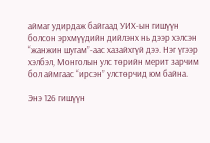аймаг удирдаж байгаад УИХ-ын гишүүн болсон эрхмүүдийн дийлэнх нь дээр хэлсэн “жанжин шугам”-аас хазайхгүй дээ. Нэг үгээр хэлбэл, Монголын улс төрийн мерит зарчим бол аймгаас “ирсэн” улстөрчид юм байна.

Энэ 126 гишүүн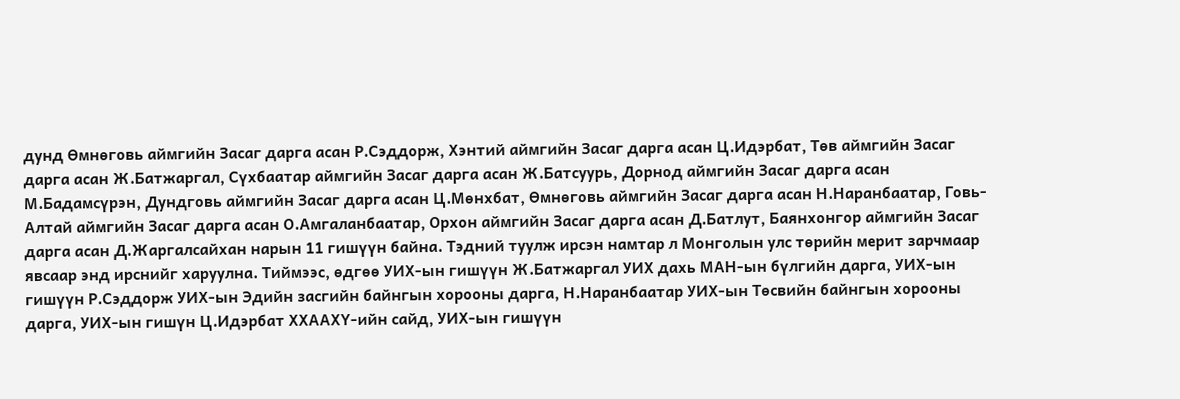дунд Өмнөговь аймгийн Засаг дарга асан Р.Сэддорж, Хэнтий аймгийн Засаг дарга асан Ц.Идэрбат, Төв аймгийн Засаг дарга асан Ж.Батжаргал, Сүхбаатар аймгийн Засаг дарга асан Ж.Батсуурь, Дорнод аймгийн Засаг дарга асан М.Бадамсүрэн, Дундговь аймгийн Засаг дарга асан Ц.Мөнхбат, Өмнөговь аймгийн Засаг дарга асан Н.Наранбаатар, Говь-Алтай аймгийн Засаг дарга асан О.Амгаланбаатар, Орхон аймгийн Засаг дарга асан Д.Батлут, Баянхонгор аймгийн Засаг дарга асан Д.Жаргалсайхан нарын 11 гишүүн байна. Тэдний туулж ирсэн намтар л Монголын улс төрийн мерит зарчмаар явсаар энд ирснийг харуулна. Тиймээс, өдгөө УИХ-ын гишүүн Ж.Батжаргал УИХ дахь МАН-ын бүлгийн дарга, УИХ-ын гишүүн Р.Сэддорж УИХ-ын Эдийн засгийн байнгын хорооны дарга, Н.Наранбаатар УИХ-ын Төсвийн байнгын хорооны дарга, УИХ-ын гишүн Ц.Идэрбат ХХААХҮ-ийн сайд, УИХ-ын гишүүн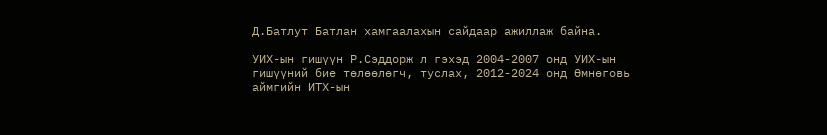Д.Батлут Батлан хамгаалахын сайдаар ажиллаж байна.

УИХ-ын гишүүн Р.Сэддорж л гэхэд 2004-2007 онд УИХ-ын гишүүний бие төлөөлөгч, туслах, 2012-2024 онд Өмнөговь аймгийн ИТХ-ын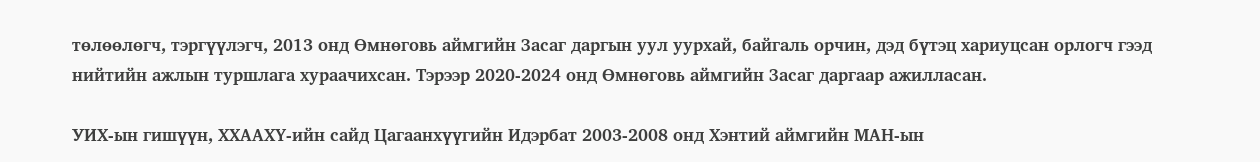төлөөлөгч, тэргүүлэгч, 2013 онд Өмнөговь аймгийн Засаг даргын уул уурхай, байгаль орчин, дэд бүтэц хариуцсан орлогч гээд нийтийн ажлын туршлага хураачихсан. Тэрээр 2020-2024 онд Өмнөговь аймгийн Засаг даргаар ажилласан.

УИХ-ын гишүүн, ХХААХҮ-ийн сайд Цагаанхүүгийн Идэрбат 2003-2008 онд Хэнтий аймгийн МАН-ын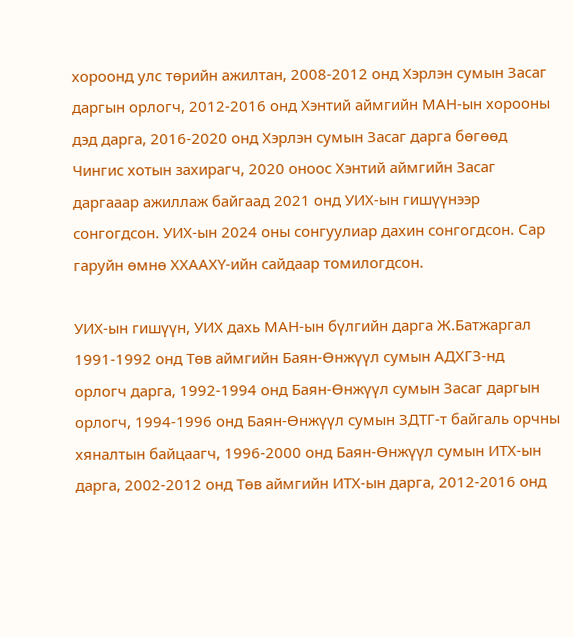хороонд улс төрийн ажилтан, 2008-2012 онд Хэрлэн сумын Засаг даргын орлогч, 2012-2016 онд Хэнтий аймгийн МАН-ын хорооны дэд дарга, 2016-2020 онд Хэрлэн сумын Засаг дарга бөгөөд Чингис хотын захирагч, 2020 оноос Хэнтий аймгийн Засаг даргааар ажиллаж байгаад 2021 онд УИХ-ын гишүүнээр сонгогдсон. УИХ-ын 2024 оны сонгуулиар дахин сонгогдсон. Сар гаруйн өмнө ХХААХҮ-ийн сайдаар томилогдсон.

УИХ-ын гишүүн, УИХ дахь МАН-ын бүлгийн дарга Ж.Батжаргал 1991-1992 онд Төв аймгийн Баян-Өнжүүл сумын АДХГЗ-нд орлогч дарга, 1992-1994 онд Баян-Өнжүүл сумын Засаг даргын орлогч, 1994-1996 онд Баян-Өнжүүл сумын ЗДТГ-т байгаль орчны хяналтын байцаагч, 1996-2000 онд Баян-Өнжүүл сумын ИТХ-ын дарга, 2002-2012 онд Төв аймгийн ИТХ-ын дарга, 2012-2016 онд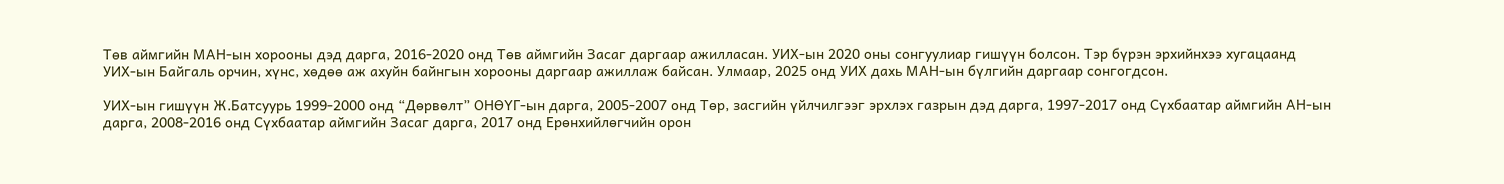Төв аймгийн МАН-ын хорооны дэд дарга, 2016-2020 онд Төв аймгийн Засаг даргаар ажилласан. УИХ-ын 2020 оны сонгуулиар гишүүн болсон. Тэр бүрэн эрхийнхээ хугацаанд УИХ-ын Байгаль орчин, хүнс, хөдөө аж ахуйн байнгын хорооны даргаар ажиллаж байсан. Улмаар, 2025 онд УИХ дахь МАН-ын бүлгийн даргаар сонгогдсон.

УИХ-ын гишүүн Ж.Батсуурь 1999-2000 онд “Дөрвөлт” ОНӨҮГ-ын дарга, 2005-2007 онд Төр, засгийн үйлчилгээг эрхлэх газрын дэд дарга, 1997-2017 онд Сүхбаатар аймгийн АН-ын дарга, 2008-2016 онд Сүхбаатар аймгийн Засаг дарга, 2017 онд Ерөнхийлөгчийн орон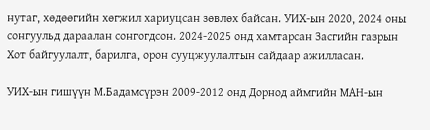нутаг, хөдөөгийн хөгжил хариуцсан зөвлөх байсан. УИХ-ын 2020, 2024 оны сонгуульд дараалан сонгогдсон. 2024-2025 онд хамтарсан Засгийн газрын Хот байгуулалт, барилга, орон сууцжуулалтын сайдаар ажилласан.

УИХ-ын гишүүн М.Бадамсүрэн 2009-2012 онд Дорнод аймгийн МАН-ын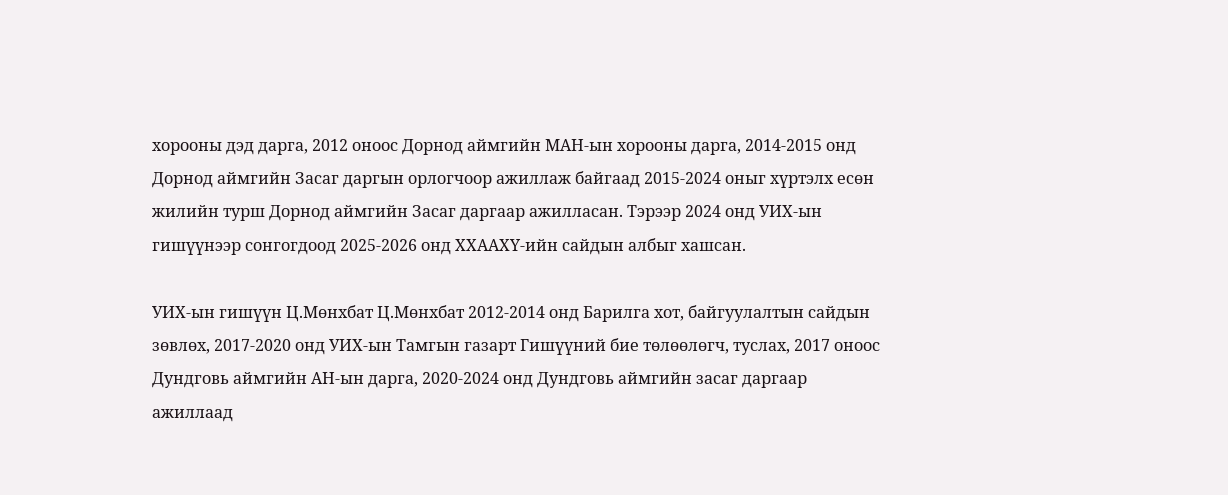хорооны дэд дарга, 2012 оноос Дорнод аймгийн МАН-ын хорооны дарга, 2014-2015 онд Дорнод аймгийн Засаг даргын орлогчоор ажиллаж байгаад 2015-2024 оныг хүртэлх есөн жилийн турш Дорнод аймгийн Засаг даргаар ажилласан. Тэрээр 2024 онд УИХ-ын гишүүнээр сонгогдоод 2025-2026 онд ХХААХҮ-ийн сайдын албыг хашсан.

УИХ-ын гишүүн Ц.Мөнхбат Ц.Мөнхбат 2012-2014 онд Барилга хот, байгуулалтын сайдын зөвлөх, 2017-2020 онд УИХ-ын Тамгын газарт Гишүүний бие төлөөлөгч, туслах, 2017 оноос Дундговь аймгийн АН-ын дарга, 2020-2024 онд Дундговь аймгийн засаг даргаар ажиллаад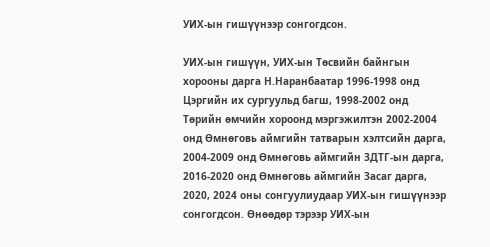УИХ-ын гишүүнээр сонгогдсон.

УИХ-ын гишүүн, УИХ-ын Төсвийн байнгын хорооны дарга Н.Наранбаатар 1996-1998 онд Цэргийн их сургуульд багш, 1998-2002 онд Төрийн өмчийн хороонд мэргэжилтэн 2002-2004 онд Өмнөговь аймгийн татварын хэлтсийн дарга, 2004-2009 онд Өмнөговь аймгийн ЗДТГ-ын дарга, 2016-2020 онд Өмнөговь аймгийн Засаг дарга, 2020, 2024 оны сонгуулиудаар УИХ-ын гишүүнээр сонгогдсон. Өнөөдөр тэрээр УИХ-ын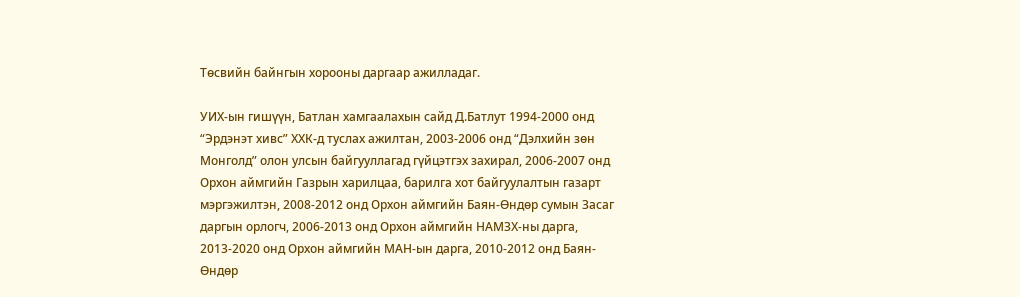Төсвийн байнгын хорооны даргаар ажилладаг.

УИХ-ын гишүүн, Батлан хамгаалахын сайд Д.Батлут 1994-2000 онд “Эрдэнэт хивс” ХХК-д туслах ажилтан, 2003-2006 онд “Дэлхийн зөн Монголд” олон улсын байгууллагад гүйцэтгэх захирал, 2006-2007 онд Орхон аймгийн Газрын харилцаа, барилга хот байгуулалтын газарт мэргэжилтэн, 2008-2012 онд Орхон аймгийн Баян-Өндөр сумын Засаг даргын орлогч, 2006-2013 онд Орхон аймгийн НАМЗХ-ны дарга, 2013-2020 онд Орхон аймгийн МАН-ын дарга, 2010-2012 онд Баян-Өндөр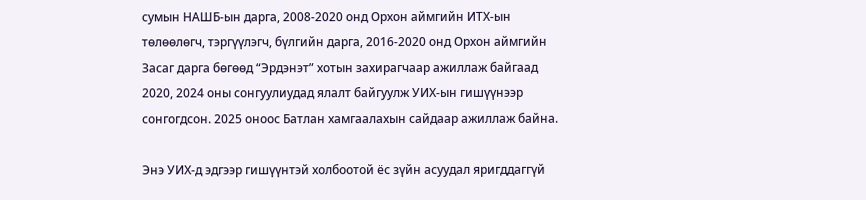сумын НАШБ-ын дарга, 2008-2020 онд Орхон аймгийн ИТХ-ын төлөөлөгч, тэргүүлэгч, бүлгийн дарга, 2016-2020 онд Орхон аймгийн Засаг дарга бөгөөд “Эрдэнэт” хотын захирагчаар ажиллаж байгаад 2020, 2024 оны сонгуулиудад ялалт байгуулж УИХ-ын гишүүнээр сонгогдсон. 2025 оноос Батлан хамгаалахын сайдаар ажиллаж байна.

Энэ УИХ-д эдгээр гишүүнтэй холбоотой ёс зүйн асуудал яригддаггүй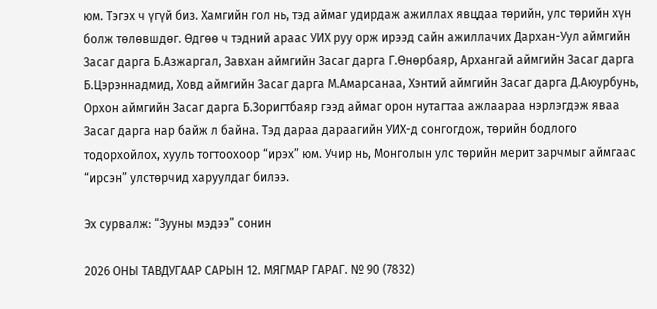юм. Тэгэх ч үгүй биз. Хамгийн гол нь, тэд аймаг удирдаж ажиллах явцдаа төрийн, улс төрийн хүн болж төлөвшдөг. Өдгөө ч тэдний араас УИХ руу орж ирээд сайн ажиллачих Дархан-Уул аймгийн Засаг дарга Б.Азжаргал, Завхан аймгийн Засаг дарга Г.Өнөрбаяр, Архангай аймгийн Засаг дарга Б.Цэрэннадмид, Ховд аймгийн Засаг дарга М.Амарсанаа, Хэнтий аймгийн Засаг дарга Д.Аюурбунь, Орхон аймгийн Засаг дарга Б.Зоригтбаяр гээд аймаг орон нутагтаа ажлаараа нэрлэгдэж яваа Засаг дарга нар байж л байна. Тэд дараа дараагийн УИХ-д сонгогдож, төрийн бодлого тодорхойлох, хууль тогтоохоор “ирэх” юм. Учир нь, Монголын улс төрийн мерит зарчмыг аймгаас “ирсэн” улстөрчид харуулдаг билээ.

Эх сурвалж: “Зууны мэдээ” сонин

2026 ОНЫ ТАВДУГААР САРЫН 12. МЯГМАР ГАРАГ. № 90 (7832)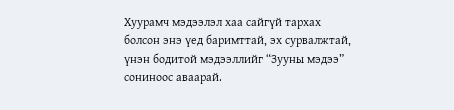Хуурамч мэдээлэл хаа сайгүй тархах болсон энэ үед баримттай, эх сурвалжтай, үнэн бодитой мэдээллийг “Зууны мэдээ” сониноос аваарай.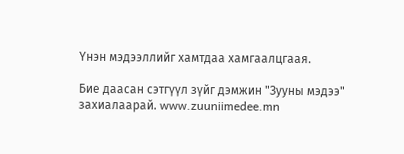Үнэн мэдээллийг хамтдаа хамгаалцгаая.

Бие даасан сэтгүүл зүйг дэмжин "Зууны мэдээ" захиалаарай. www.zuuniimedee.mn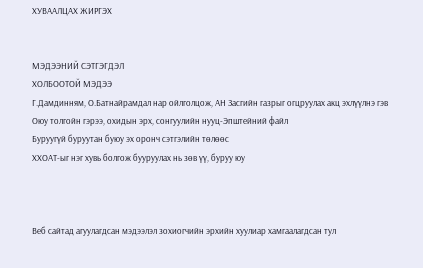ХУВААЛЦАХ ЖИРГЭХ


МЭДЭЭНИЙ СЭТГЭГДЭЛ
ХОЛБООТОЙ МЭДЭЭ
Г.Дамдинням, О.Батнайрамдал нар ойлголцож, АН Засгийн газрыг огцруулах акц эхлүүлнэ гэв
Оюу толгойн гэрээ, охидын эрх, сонгуулийн нууц-Эпштейний файл
Буруугүй буруутан буюу эх оронч сэтгэлийн төлөөс
ХХОАТ-ыг нэг хувь болгож бууруулах нь зөв үү, буруу юу



Веб сайтад агуулагдсан мэдээлэл зохиогчийн эрхийн хуулиар хамгаалагдсан тул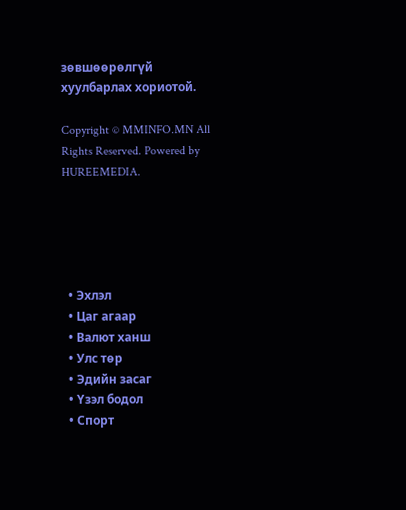зөвшөөрөлгүй хуулбарлах хориотой.

Copyright © MMINFO.MN All Rights Reserved. Powered by HUREEMEDIA.





  • Эхлэл
  • Цаг агаар
  • Валют ханш
  • Улс төр
  • Эдийн засаг
  • Үзэл бодол
  • Спорт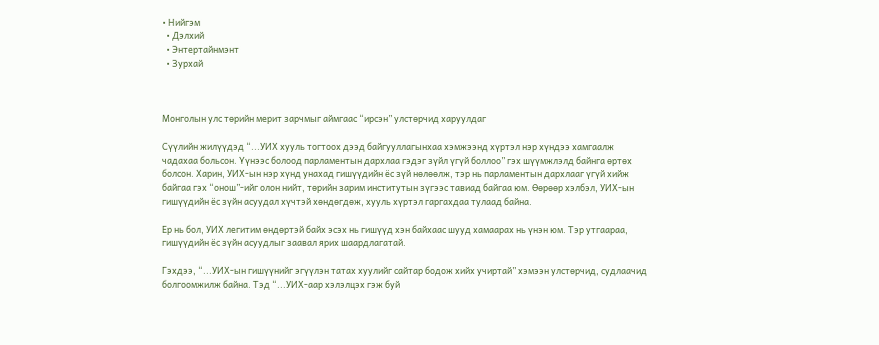• Нийгэм
  • Дэлхий
  • Энтертайнмэнт
  • Зурхай



Монголын улс төрийн мерит зарчмыг аймгаас “ирсэн” улстөрчид харуулдаг

Сүүлийн жилүүдэд “...УИХ хууль тогтоох дээд байгууллагынхаа хэмжээнд хүртэл нэр хүндээ хамгаалж чадахаа больсон. Үүнээс болоод парламентын дархлаа гэдэг зүйл үгүй боллоо” гэх шүүмжлэлд байнга өртөх болсон. Харин, УИХ-ын нэр хүнд унахад гишүүдийн ёс зүй нөлөөлж, тэр нь парламентын дархлааг үгүй хийж байгаа гэх “онош”-ийг олон нийт, төрийн зарим институтын зүгээс тавиад байгаа юм. Өөрөөр хэлбэл, УИХ-ын гишүүдийн ёс зүйн асуудал хүчтэй хөндөгдөж, хууль хүртэл гаргахдаа тулаад байна.

Ер нь бол, УИХ легитим өндөртэй байх эсэх нь гишүүд хэн байхаас шууд хамаарах нь үнэн юм. Тэр утгаараа, гишүүдийн ёс зүйн асуудлыг заавал ярих шаардлагатай.

Гэхдээ, “...УИХ-ын гишүүнийг эгүүлэн татах хуулийг сайтар бодож хийх учиртай” хэмээн улстөрчид, судлаачид болгоомжилж байна. Тэд “...УИХ-аар хэлэлцэх гэж буй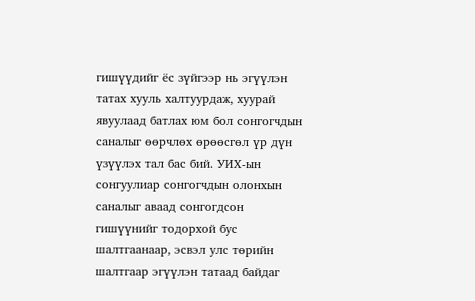гишүүдийг ёс зүйгээр нь эгүүлэн татах хууль халтуурдаж, хуурай явуулаад батлах юм бол сонгогчдын саналыг өөрчлөх өрөөсгөл үр дүн үзүүлэх тал бас бий. УИХ-ын сонгуулиар сонгогчдын олонхын саналыг аваад сонгогдсон гишүүнийг тодорхой бус шалтгаанаар, эсвэл улс төрийн шалтгаар эгүүлэн татаад байдаг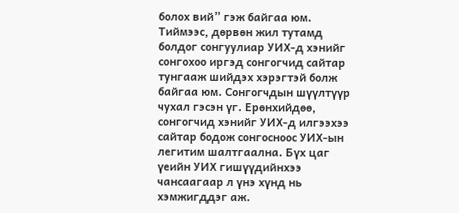болох вий” гэж байгаа юм. Тиймээс, дөрвөн жил тутамд болдог сонгуулиар УИХ-д хэнийг сонгохоо иргэд сонгогчид сайтар тунгааж шийдэх хэрэгтэй болж байгаа юм. Сонгогчдын шүүлтүүр чухал гэсэн үг. Ерөнхийдөө, сонгогчид хэнийг УИХ-д илгээхээ сайтар бодож сонгосноос УИХ-ын легитим шалтгаална. Бүх цаг үеийн УИХ гишүүдийнхээ чансаагаар л үнэ хүнд нь хэмжигддэг аж.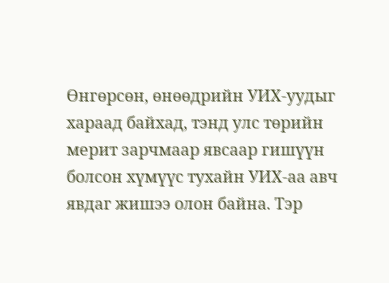Өнгөрсөн, өнөөдрийн УИХ-уудыг хараад байхад, тэнд улс төрийн мерит зарчмаар явсаар гишүүн болсон хүмүүс тухайн УИХ-аа авч явдаг жишээ олон байна. Тэр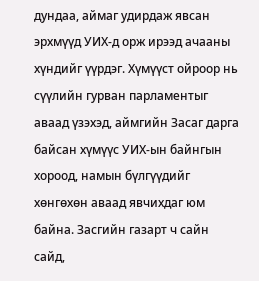дундаа, аймаг удирдаж явсан эрхмүүд УИХ-д орж ирээд ачааны хүндийг үүрдэг. Хүмүүст ойроор нь сүүлийн гурван парламентыг аваад үзэхэд, аймгийн Засаг дарга байсан хүмүүс УИХ-ын байнгын хороод, намын бүлгүүдийг хөнгөхөн аваад явчихдаг юм байна. Засгийн газарт ч сайн сайд,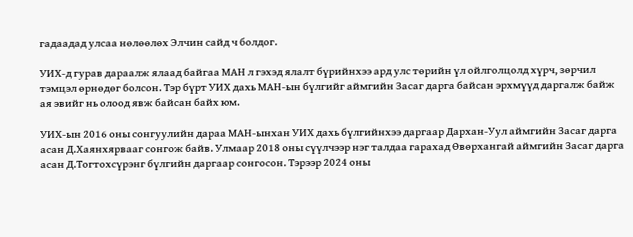гадаадад улсаа нөлөөлөх Элчин сайд ч болдог.

УИХ-д гурав дараалж ялаад байгаа МАН л гэхэд ялалт бүрийнхээ ард улс төрийн үл ойлголцолд хүрч, зөрчил тэмцэл өрнөдөг болсон. Тэр бүрт УИХ дахь МАН-ын бүлгийг аймгийн Засаг дарга байсан эрхмүүд даргалж байж ая эвийг нь олоод явж байсан байх юм.

УИХ-ын 2016 оны сонгуулийн дараа МАН-ынхан УИХ дахь бүлгийнхээ даргаар Дархан-Уул аймгийн Засаг дарга асан Д.Хаянхярвааг сонгож байв. Улмаар 2018 оны сүүлчээр нэг талдаа гарахад Өвөрхангай аймгийн Засаг дарга асан Д.Тогтохсүрэнг бүлгийн даргаар сонгосон. Тэрээр 2024 оны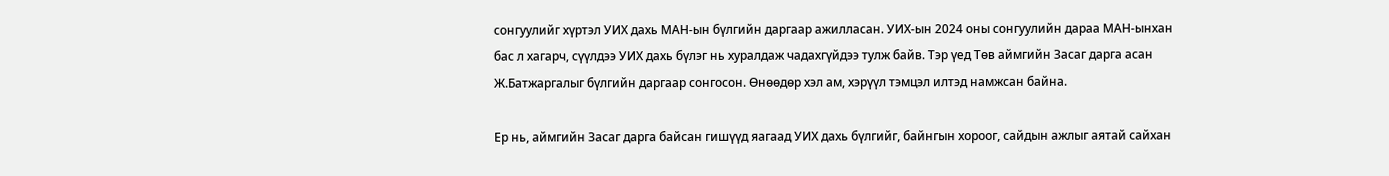сонгуулийг хүртэл УИХ дахь МАН-ын бүлгийн даргаар ажилласан. УИХ-ын 2024 оны сонгуулийн дараа МАН-ынхан бас л хагарч, сүүлдээ УИХ дахь бүлэг нь хуралдаж чадахгүйдээ тулж байв. Тэр үед Төв аймгийн Засаг дарга асан Ж.Батжаргалыг бүлгийн даргаар сонгосон. Өнөөдөр хэл ам, хэрүүл тэмцэл илтэд намжсан байна.

Ер нь, аймгийн Засаг дарга байсан гишүүд яагаад УИХ дахь бүлгийг, байнгын хороог, сайдын ажлыг аятай сайхан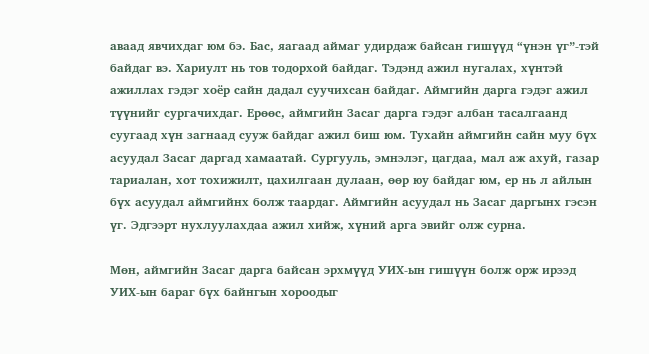аваад явчихдаг юм бэ. Бас, яагаад аймаг удирдаж байсан гишүүд “үнэн үг”-тэй байдаг вэ. Хариулт нь тов тодорхой байдаг. Тэдэнд ажил нугалах, хүнтэй ажиллах гэдэг хоёр сайн дадал суучихсан байдаг. Аймгийн дарга гэдэг ажил түүнийг сургачихдаг. Ерөөс, аймгийн Засаг дарга гэдэг албан тасалгаанд суугаад хүн загнаад сууж байдаг ажил биш юм. Тухайн аймгийн сайн муу бүх асуудал Засаг даргад хамаатай. Сургууль, эмнэлэг, цагдаа, мал аж ахуй, газар тариалан, хот тохижилт, цахилгаан дулаан, өөр юу байдаг юм, ер нь л айлын бүх асуудал аймгийнх болж таардаг. Аймгийн асуудал нь Засаг даргынх гэсэн үг. Эдгээрт нухлуулахдаа ажил хийж, хүний арга эвийг олж сурна.

Мөн, аймгийн Засаг дарга байсан эрхмүүд УИХ-ын гишүүн болж орж ирээд УИХ-ын бараг бүх байнгын хороодыг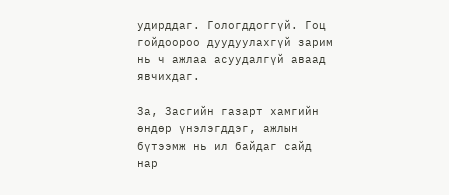удирддаг. Гологддоггүй. Гоц гойдоороо дуудуулахгүй зарим нь ч ажлаа асуудалгүй аваад явчихдаг.

За, Засгийн газарт хамгийн өндөр үнэлэгддэг, ажлын бүтээмж нь ил байдаг сайд нар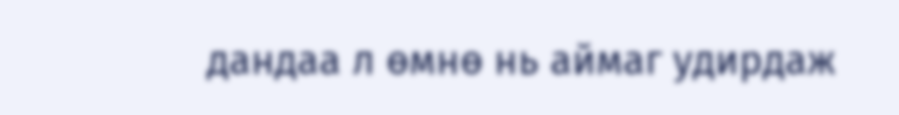дандаа л өмнө нь аймаг удирдаж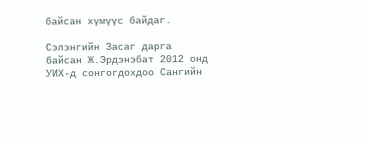байсан хүмүүс байдаг.

Сэлэнгийн Засаг дарга байсан Ж.Эрдэнэбат 2012 онд УИХ-д сонгогдохдоо Сангийн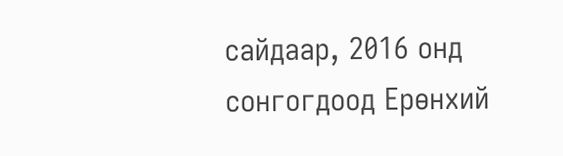сайдаар, 2016 онд сонгогдоод Ерөнхий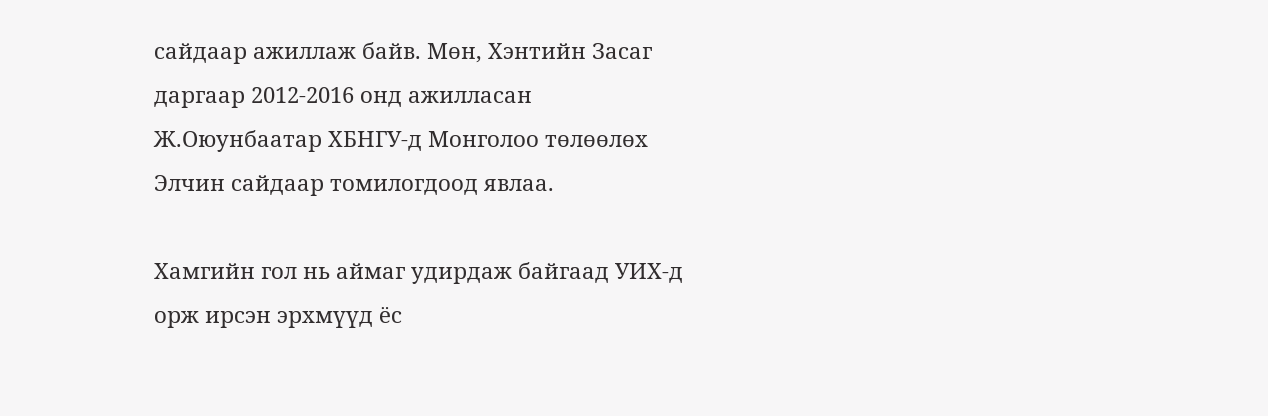сайдаар ажиллаж байв. Мөн, Хэнтийн Засаг даргаар 2012-2016 онд ажилласан Ж.Оюунбаатар ХБНГУ-д Монголоо төлөөлөх Элчин сайдаар томилогдоод явлаа.

Хамгийн гол нь аймаг удирдаж байгаад УИХ-д орж ирсэн эрхмүүд ёс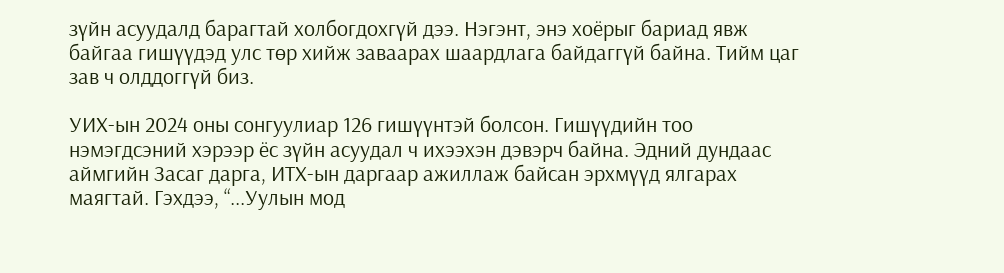зүйн асуудалд барагтай холбогдохгүй дээ. Нэгэнт, энэ хоёрыг бариад явж байгаа гишүүдэд улс төр хийж заваарах шаардлага байдаггүй байна. Тийм цаг зав ч олддоггүй биз.

УИХ-ын 2024 оны сонгуулиар 126 гишүүнтэй болсон. Гишүүдийн тоо нэмэгдсэний хэрээр ёс зүйн асуудал ч ихээхэн дэвэрч байна. Эдний дундаас аймгийн Засаг дарга, ИТХ-ын даргаар ажиллаж байсан эрхмүүд ялгарах маягтай. Гэхдээ, “...Уулын мод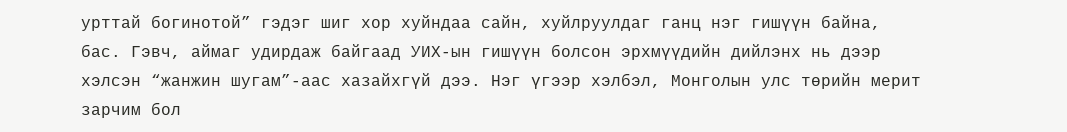урттай богинотой” гэдэг шиг хор хуйндаа сайн, хуйлруулдаг ганц нэг гишүүн байна, бас. Гэвч, аймаг удирдаж байгаад УИХ-ын гишүүн болсон эрхмүүдийн дийлэнх нь дээр хэлсэн “жанжин шугам”-аас хазайхгүй дээ. Нэг үгээр хэлбэл, Монголын улс төрийн мерит зарчим бол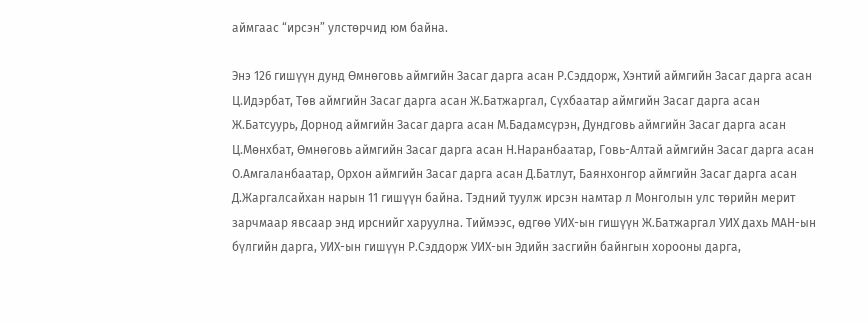аймгаас “ирсэн” улстөрчид юм байна.

Энэ 126 гишүүн дунд Өмнөговь аймгийн Засаг дарга асан Р.Сэддорж, Хэнтий аймгийн Засаг дарга асан Ц.Идэрбат, Төв аймгийн Засаг дарга асан Ж.Батжаргал, Сүхбаатар аймгийн Засаг дарга асан Ж.Батсуурь, Дорнод аймгийн Засаг дарга асан М.Бадамсүрэн, Дундговь аймгийн Засаг дарга асан Ц.Мөнхбат, Өмнөговь аймгийн Засаг дарга асан Н.Наранбаатар, Говь-Алтай аймгийн Засаг дарга асан О.Амгаланбаатар, Орхон аймгийн Засаг дарга асан Д.Батлут, Баянхонгор аймгийн Засаг дарга асан Д.Жаргалсайхан нарын 11 гишүүн байна. Тэдний туулж ирсэн намтар л Монголын улс төрийн мерит зарчмаар явсаар энд ирснийг харуулна. Тиймээс, өдгөө УИХ-ын гишүүн Ж.Батжаргал УИХ дахь МАН-ын бүлгийн дарга, УИХ-ын гишүүн Р.Сэддорж УИХ-ын Эдийн засгийн байнгын хорооны дарга,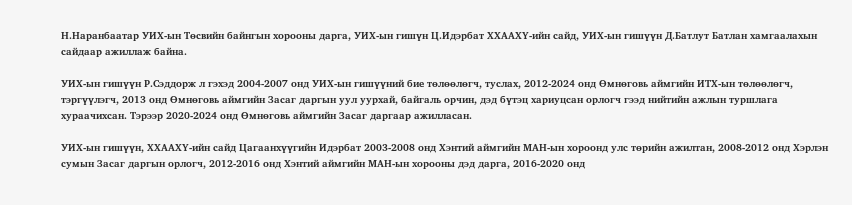Н.Наранбаатар УИХ-ын Төсвийн байнгын хорооны дарга, УИХ-ын гишүн Ц.Идэрбат ХХААХҮ-ийн сайд, УИХ-ын гишүүн Д.Батлут Батлан хамгаалахын сайдаар ажиллаж байна.

УИХ-ын гишүүн Р.Сэддорж л гэхэд 2004-2007 онд УИХ-ын гишүүний бие төлөөлөгч, туслах, 2012-2024 онд Өмнөговь аймгийн ИТХ-ын төлөөлөгч, тэргүүлэгч, 2013 онд Өмнөговь аймгийн Засаг даргын уул уурхай, байгаль орчин, дэд бүтэц хариуцсан орлогч гээд нийтийн ажлын туршлага хураачихсан. Тэрээр 2020-2024 онд Өмнөговь аймгийн Засаг даргаар ажилласан.

УИХ-ын гишүүн, ХХААХҮ-ийн сайд Цагаанхүүгийн Идэрбат 2003-2008 онд Хэнтий аймгийн МАН-ын хороонд улс төрийн ажилтан, 2008-2012 онд Хэрлэн сумын Засаг даргын орлогч, 2012-2016 онд Хэнтий аймгийн МАН-ын хорооны дэд дарга, 2016-2020 онд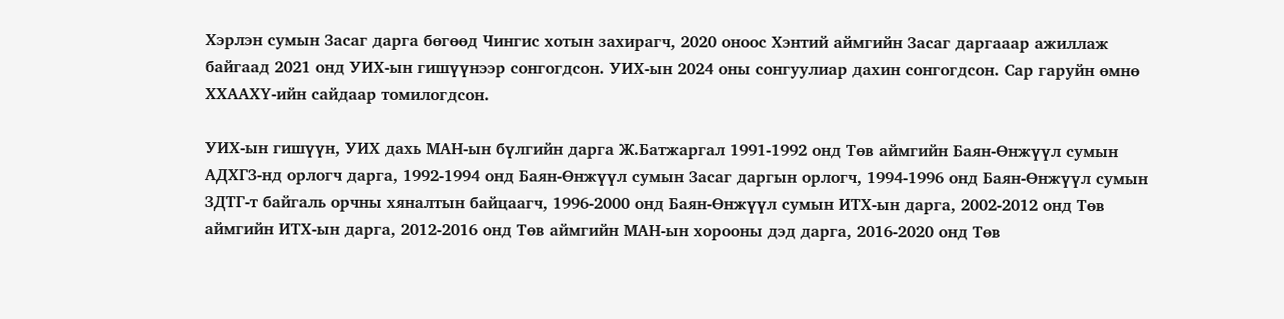Хэрлэн сумын Засаг дарга бөгөөд Чингис хотын захирагч, 2020 оноос Хэнтий аймгийн Засаг даргааар ажиллаж байгаад 2021 онд УИХ-ын гишүүнээр сонгогдсон. УИХ-ын 2024 оны сонгуулиар дахин сонгогдсон. Сар гаруйн өмнө ХХААХҮ-ийн сайдаар томилогдсон.

УИХ-ын гишүүн, УИХ дахь МАН-ын бүлгийн дарга Ж.Батжаргал 1991-1992 онд Төв аймгийн Баян-Өнжүүл сумын АДХГЗ-нд орлогч дарга, 1992-1994 онд Баян-Өнжүүл сумын Засаг даргын орлогч, 1994-1996 онд Баян-Өнжүүл сумын ЗДТГ-т байгаль орчны хяналтын байцаагч, 1996-2000 онд Баян-Өнжүүл сумын ИТХ-ын дарга, 2002-2012 онд Төв аймгийн ИТХ-ын дарга, 2012-2016 онд Төв аймгийн МАН-ын хорооны дэд дарга, 2016-2020 онд Төв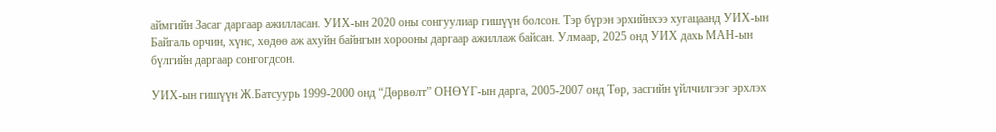аймгийн Засаг даргаар ажилласан. УИХ-ын 2020 оны сонгуулиар гишүүн болсон. Тэр бүрэн эрхийнхээ хугацаанд УИХ-ын Байгаль орчин, хүнс, хөдөө аж ахуйн байнгын хорооны даргаар ажиллаж байсан. Улмаар, 2025 онд УИХ дахь МАН-ын бүлгийн даргаар сонгогдсон.

УИХ-ын гишүүн Ж.Батсуурь 1999-2000 онд “Дөрвөлт” ОНӨҮГ-ын дарга, 2005-2007 онд Төр, засгийн үйлчилгээг эрхлэх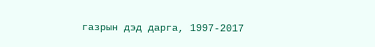газрын дэд дарга, 1997-2017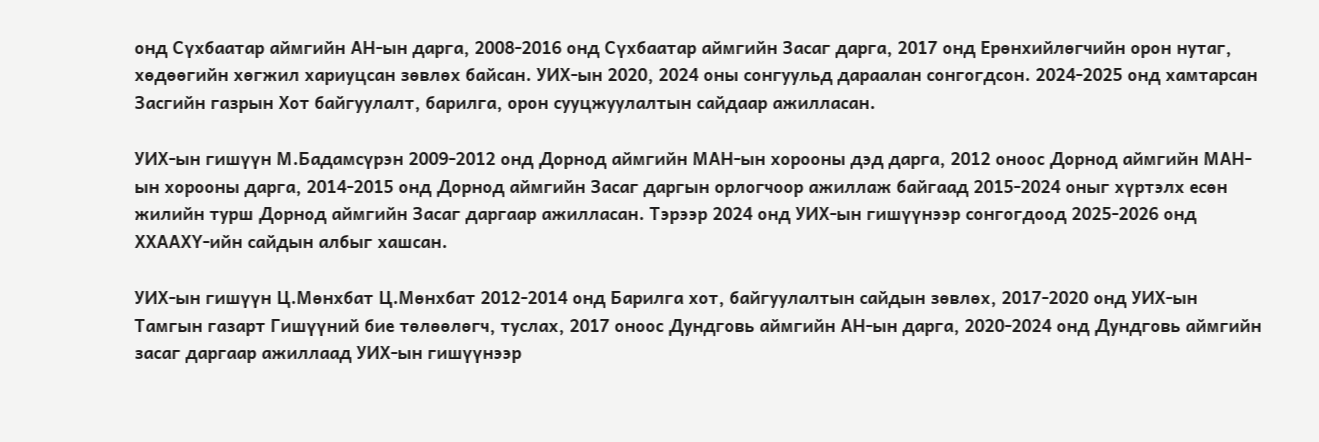онд Сүхбаатар аймгийн АН-ын дарга, 2008-2016 онд Сүхбаатар аймгийн Засаг дарга, 2017 онд Ерөнхийлөгчийн орон нутаг, хөдөөгийн хөгжил хариуцсан зөвлөх байсан. УИХ-ын 2020, 2024 оны сонгуульд дараалан сонгогдсон. 2024-2025 онд хамтарсан Засгийн газрын Хот байгуулалт, барилга, орон сууцжуулалтын сайдаар ажилласан.

УИХ-ын гишүүн М.Бадамсүрэн 2009-2012 онд Дорнод аймгийн МАН-ын хорооны дэд дарга, 2012 оноос Дорнод аймгийн МАН-ын хорооны дарга, 2014-2015 онд Дорнод аймгийн Засаг даргын орлогчоор ажиллаж байгаад 2015-2024 оныг хүртэлх есөн жилийн турш Дорнод аймгийн Засаг даргаар ажилласан. Тэрээр 2024 онд УИХ-ын гишүүнээр сонгогдоод 2025-2026 онд ХХААХҮ-ийн сайдын албыг хашсан.

УИХ-ын гишүүн Ц.Мөнхбат Ц.Мөнхбат 2012-2014 онд Барилга хот, байгуулалтын сайдын зөвлөх, 2017-2020 онд УИХ-ын Тамгын газарт Гишүүний бие төлөөлөгч, туслах, 2017 оноос Дундговь аймгийн АН-ын дарга, 2020-2024 онд Дундговь аймгийн засаг даргаар ажиллаад УИХ-ын гишүүнээр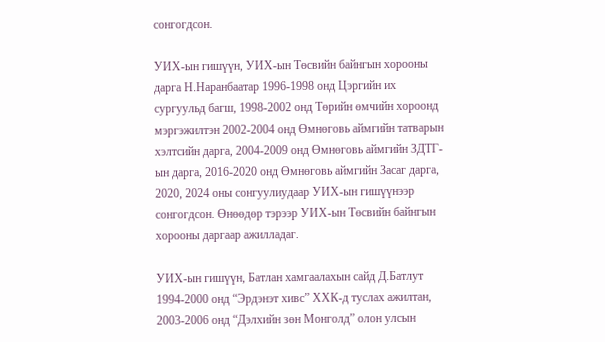сонгогдсон.

УИХ-ын гишүүн, УИХ-ын Төсвийн байнгын хорооны дарга Н.Наранбаатар 1996-1998 онд Цэргийн их сургуульд багш, 1998-2002 онд Төрийн өмчийн хороонд мэргэжилтэн 2002-2004 онд Өмнөговь аймгийн татварын хэлтсийн дарга, 2004-2009 онд Өмнөговь аймгийн ЗДТГ-ын дарга, 2016-2020 онд Өмнөговь аймгийн Засаг дарга, 2020, 2024 оны сонгуулиудаар УИХ-ын гишүүнээр сонгогдсон. Өнөөдөр тэрээр УИХ-ын Төсвийн байнгын хорооны даргаар ажилладаг.

УИХ-ын гишүүн, Батлан хамгаалахын сайд Д.Батлут 1994-2000 онд “Эрдэнэт хивс” ХХК-д туслах ажилтан, 2003-2006 онд “Дэлхийн зөн Монголд” олон улсын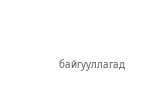байгууллагад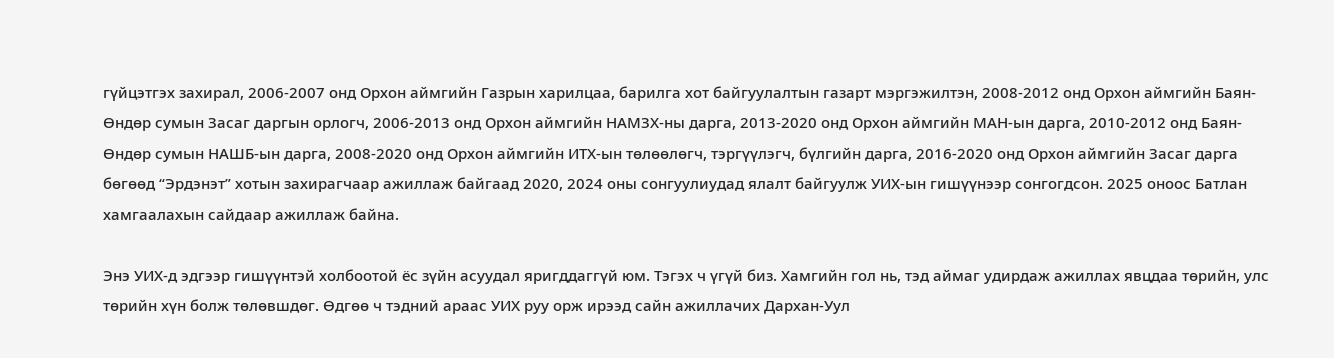гүйцэтгэх захирал, 2006-2007 онд Орхон аймгийн Газрын харилцаа, барилга хот байгуулалтын газарт мэргэжилтэн, 2008-2012 онд Орхон аймгийн Баян-Өндөр сумын Засаг даргын орлогч, 2006-2013 онд Орхон аймгийн НАМЗХ-ны дарга, 2013-2020 онд Орхон аймгийн МАН-ын дарга, 2010-2012 онд Баян-Өндөр сумын НАШБ-ын дарга, 2008-2020 онд Орхон аймгийн ИТХ-ын төлөөлөгч, тэргүүлэгч, бүлгийн дарга, 2016-2020 онд Орхон аймгийн Засаг дарга бөгөөд “Эрдэнэт” хотын захирагчаар ажиллаж байгаад 2020, 2024 оны сонгуулиудад ялалт байгуулж УИХ-ын гишүүнээр сонгогдсон. 2025 оноос Батлан хамгаалахын сайдаар ажиллаж байна.

Энэ УИХ-д эдгээр гишүүнтэй холбоотой ёс зүйн асуудал яригддаггүй юм. Тэгэх ч үгүй биз. Хамгийн гол нь, тэд аймаг удирдаж ажиллах явцдаа төрийн, улс төрийн хүн болж төлөвшдөг. Өдгөө ч тэдний араас УИХ руу орж ирээд сайн ажиллачих Дархан-Уул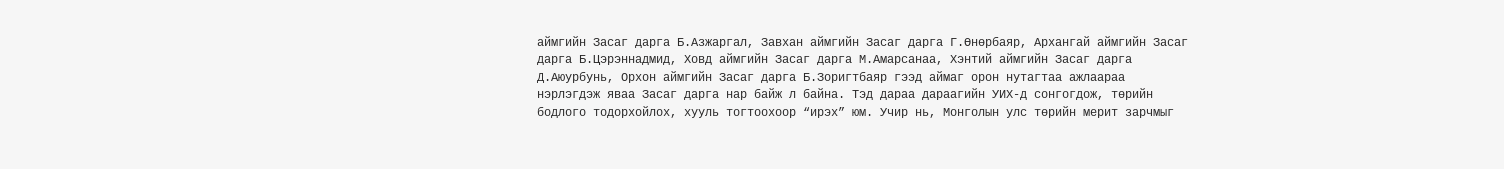аймгийн Засаг дарга Б.Азжаргал, Завхан аймгийн Засаг дарга Г.Өнөрбаяр, Архангай аймгийн Засаг дарга Б.Цэрэннадмид, Ховд аймгийн Засаг дарга М.Амарсанаа, Хэнтий аймгийн Засаг дарга Д.Аюурбунь, Орхон аймгийн Засаг дарга Б.Зоригтбаяр гээд аймаг орон нутагтаа ажлаараа нэрлэгдэж яваа Засаг дарга нар байж л байна. Тэд дараа дараагийн УИХ-д сонгогдож, төрийн бодлого тодорхойлох, хууль тогтоохоор “ирэх” юм. Учир нь, Монголын улс төрийн мерит зарчмыг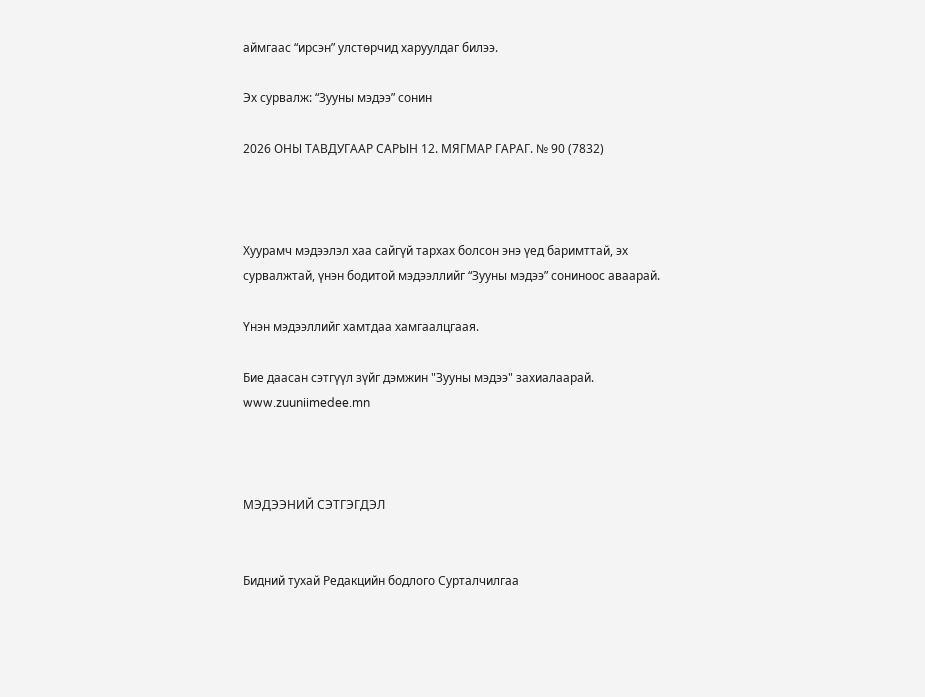аймгаас “ирсэн” улстөрчид харуулдаг билээ.

Эх сурвалж: “Зууны мэдээ” сонин

2026 ОНЫ ТАВДУГААР САРЫН 12. МЯГМАР ГАРАГ. № 90 (7832)



Хуурамч мэдээлэл хаа сайгүй тархах болсон энэ үед баримттай, эх сурвалжтай, үнэн бодитой мэдээллийг “Зууны мэдээ” сониноос аваарай.

Үнэн мэдээллийг хамтдаа хамгаалцгаая.

Бие даасан сэтгүүл зүйг дэмжин "Зууны мэдээ" захиалаарай. www.zuuniimedee.mn



МЭДЭЭНИЙ СЭТГЭГДЭЛ


Бидний тухай Редакцийн бодлого Сурталчилгаа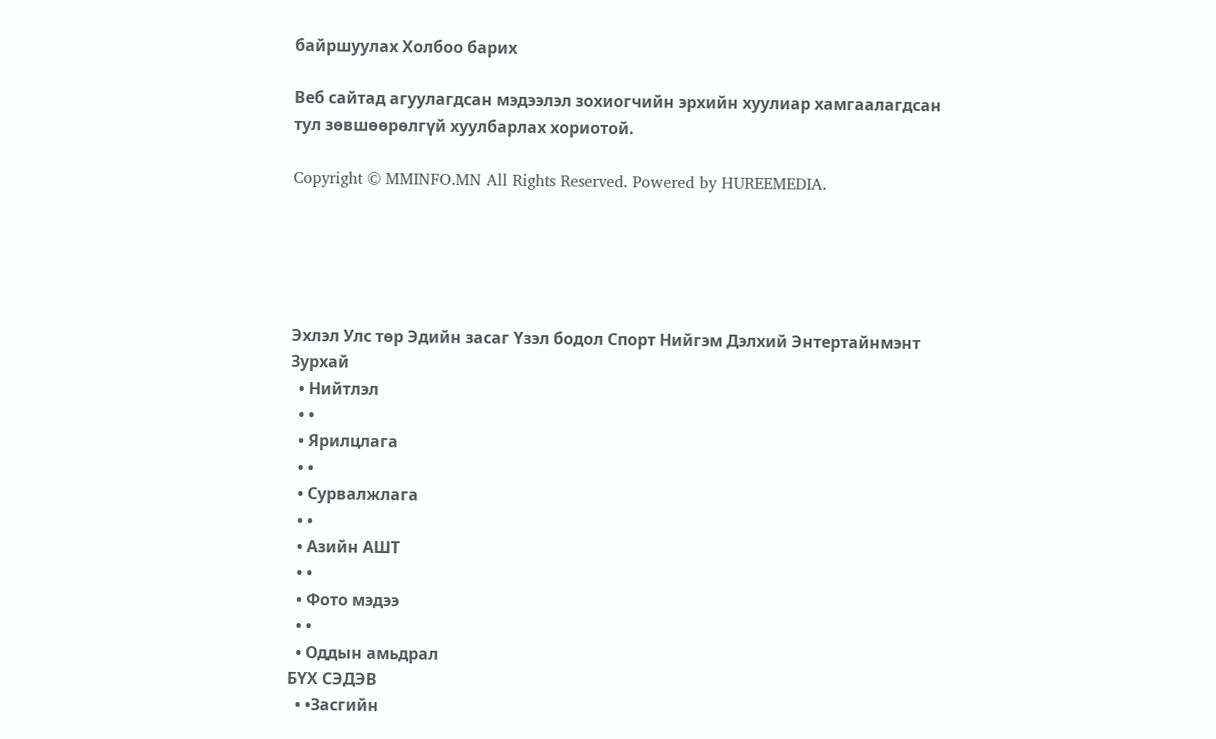байршуулах Холбоо барих

Веб сайтад агуулагдсан мэдээлэл зохиогчийн эрхийн хуулиар хамгаалагдсан тул зөвшөөрөлгүй хуулбарлах хориотой.

Copyright © MMINFO.MN All Rights Reserved. Powered by HUREEMEDIA.





Эхлэл Улс төр Эдийн засаг Үзэл бодол Спорт Нийгэм Дэлхий Энтертайнмэнт Зурхай
  • Нийтлэл
  • •
  • Ярилцлага
  • •
  • Сурвалжлага
  • •
  • Азийн АШТ
  • •
  • Фото мэдээ
  • •
  • Оддын амьдрал
БҮХ СЭДЭВ
  • •Засгийн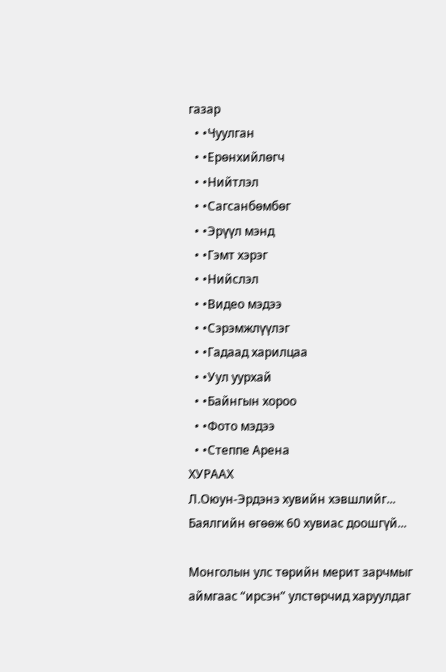газар
  • •Чуулган
  • •Ерөнхийлөгч
  • •Нийтлэл
  • •Сагсанбөмбөг
  • •Эрүүл мэнд
  • •Гэмт хэрэг
  • •Нийслэл
  • •Видео мэдээ
  • •Сэрэмжлүүлэг
  • •Гадаад харилцаа
  • •Уул уурхай
  • •Байнгын хороо
  • •Фото мэдээ
  • •Степпе Арена
ХУРААХ
Л.Оюун-Эрдэнэ хувийн хэвшлийг...
Баялгийн өгөөж 60 хувиас доошгүй...

Монголын улс төрийн мерит зарчмыг аймгаас “ирсэн” улстөрчид харуулдаг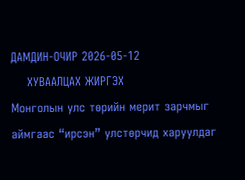ДАМДИН-ОЧИР 2026-05-12
    ХУВААЛЦАХ ЖИРГЭХ
Монголын улс төрийн мерит зарчмыг аймгаас “ирсэн” улстөрчид харуулдаг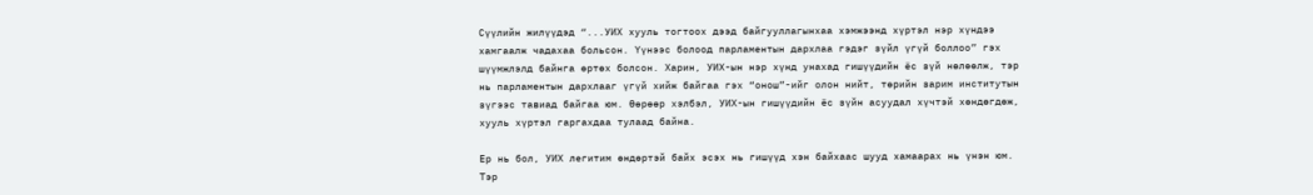Сүүлийн жилүүдэд “...УИХ хууль тогтоох дээд байгууллагынхаа хэмжээнд хүртэл нэр хүндээ хамгаалж чадахаа больсон. Үүнээс болоод парламентын дархлаа гэдэг зүйл үгүй боллоо” гэх шүүмжлэлд байнга өртөх болсон. Харин, УИХ-ын нэр хүнд унахад гишүүдийн ёс зүй нөлөөлж, тэр нь парламентын дархлааг үгүй хийж байгаа гэх “онош”-ийг олон нийт, төрийн зарим институтын зүгээс тавиад байгаа юм. Өөрөөр хэлбэл, УИХ-ын гишүүдийн ёс зүйн асуудал хүчтэй хөндөгдөж, хууль хүртэл гаргахдаа тулаад байна.

Ер нь бол, УИХ легитим өндөртэй байх эсэх нь гишүүд хэн байхаас шууд хамаарах нь үнэн юм. Тэр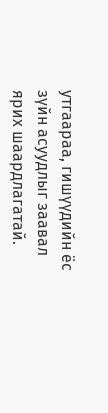утгаараа, гишүүдийн ёс зүйн асуудлыг заавал ярих шаардлагатай.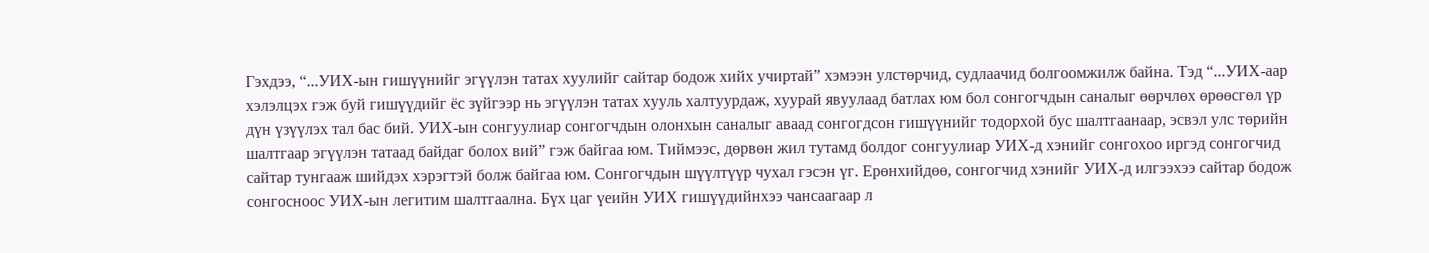Гэхдээ, “...УИХ-ын гишүүнийг эгүүлэн татах хуулийг сайтар бодож хийх учиртай” хэмээн улстөрчид, судлаачид болгоомжилж байна. Тэд “...УИХ-аар хэлэлцэх гэж буй гишүүдийг ёс зүйгээр нь эгүүлэн татах хууль халтуурдаж, хуурай явуулаад батлах юм бол сонгогчдын саналыг өөрчлөх өрөөсгөл үр дүн үзүүлэх тал бас бий. УИХ-ын сонгуулиар сонгогчдын олонхын саналыг аваад сонгогдсон гишүүнийг тодорхой бус шалтгаанаар, эсвэл улс төрийн шалтгаар эгүүлэн татаад байдаг болох вий” гэж байгаа юм. Тиймээс, дөрвөн жил тутамд болдог сонгуулиар УИХ-д хэнийг сонгохоо иргэд сонгогчид сайтар тунгааж шийдэх хэрэгтэй болж байгаа юм. Сонгогчдын шүүлтүүр чухал гэсэн үг. Ерөнхийдөө, сонгогчид хэнийг УИХ-д илгээхээ сайтар бодож сонгосноос УИХ-ын легитим шалтгаална. Бүх цаг үеийн УИХ гишүүдийнхээ чансаагаар л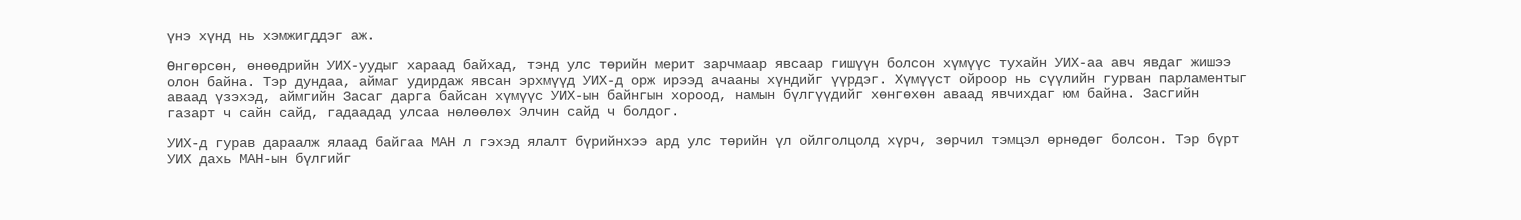үнэ хүнд нь хэмжигддэг аж.

Өнгөрсөн, өнөөдрийн УИХ-уудыг хараад байхад, тэнд улс төрийн мерит зарчмаар явсаар гишүүн болсон хүмүүс тухайн УИХ-аа авч явдаг жишээ олон байна. Тэр дундаа, аймаг удирдаж явсан эрхмүүд УИХ-д орж ирээд ачааны хүндийг үүрдэг. Хүмүүст ойроор нь сүүлийн гурван парламентыг аваад үзэхэд, аймгийн Засаг дарга байсан хүмүүс УИХ-ын байнгын хороод, намын бүлгүүдийг хөнгөхөн аваад явчихдаг юм байна. Засгийн газарт ч сайн сайд, гадаадад улсаа нөлөөлөх Элчин сайд ч болдог.

УИХ-д гурав дараалж ялаад байгаа МАН л гэхэд ялалт бүрийнхээ ард улс төрийн үл ойлголцолд хүрч, зөрчил тэмцэл өрнөдөг болсон. Тэр бүрт УИХ дахь МАН-ын бүлгийг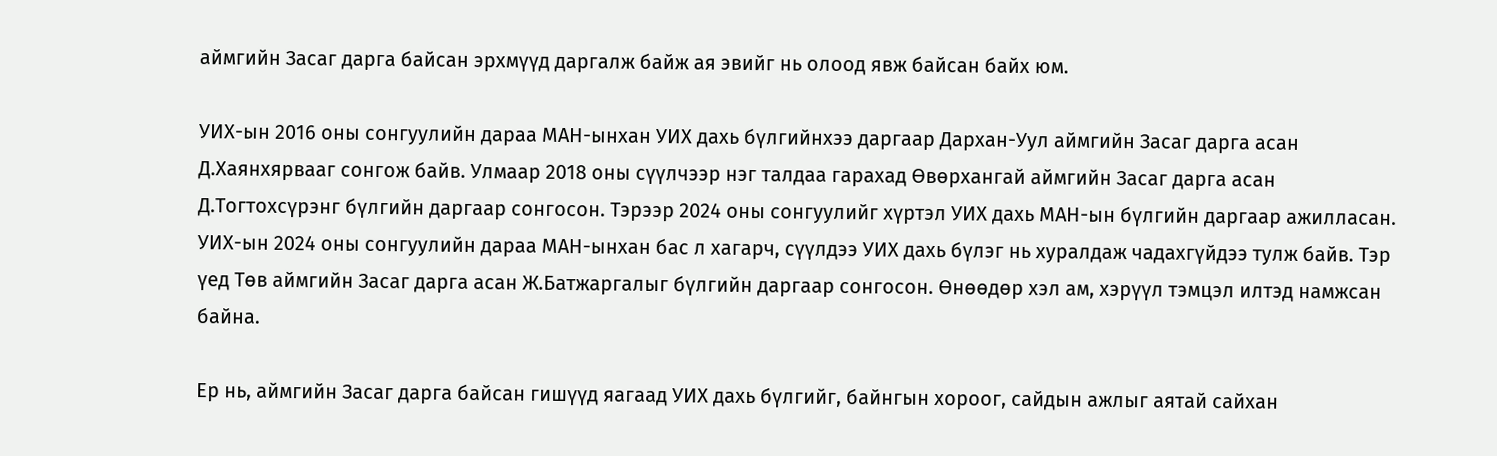аймгийн Засаг дарга байсан эрхмүүд даргалж байж ая эвийг нь олоод явж байсан байх юм.

УИХ-ын 2016 оны сонгуулийн дараа МАН-ынхан УИХ дахь бүлгийнхээ даргаар Дархан-Уул аймгийн Засаг дарга асан Д.Хаянхярвааг сонгож байв. Улмаар 2018 оны сүүлчээр нэг талдаа гарахад Өвөрхангай аймгийн Засаг дарга асан Д.Тогтохсүрэнг бүлгийн даргаар сонгосон. Тэрээр 2024 оны сонгуулийг хүртэл УИХ дахь МАН-ын бүлгийн даргаар ажилласан. УИХ-ын 2024 оны сонгуулийн дараа МАН-ынхан бас л хагарч, сүүлдээ УИХ дахь бүлэг нь хуралдаж чадахгүйдээ тулж байв. Тэр үед Төв аймгийн Засаг дарга асан Ж.Батжаргалыг бүлгийн даргаар сонгосон. Өнөөдөр хэл ам, хэрүүл тэмцэл илтэд намжсан байна.

Ер нь, аймгийн Засаг дарга байсан гишүүд яагаад УИХ дахь бүлгийг, байнгын хороог, сайдын ажлыг аятай сайхан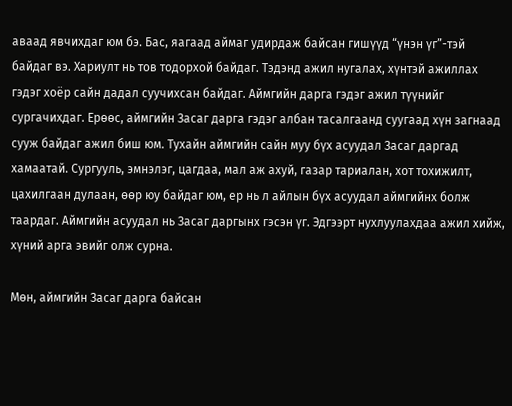аваад явчихдаг юм бэ. Бас, яагаад аймаг удирдаж байсан гишүүд “үнэн үг”-тэй байдаг вэ. Хариулт нь тов тодорхой байдаг. Тэдэнд ажил нугалах, хүнтэй ажиллах гэдэг хоёр сайн дадал суучихсан байдаг. Аймгийн дарга гэдэг ажил түүнийг сургачихдаг. Ерөөс, аймгийн Засаг дарга гэдэг албан тасалгаанд суугаад хүн загнаад сууж байдаг ажил биш юм. Тухайн аймгийн сайн муу бүх асуудал Засаг даргад хамаатай. Сургууль, эмнэлэг, цагдаа, мал аж ахуй, газар тариалан, хот тохижилт, цахилгаан дулаан, өөр юу байдаг юм, ер нь л айлын бүх асуудал аймгийнх болж таардаг. Аймгийн асуудал нь Засаг даргынх гэсэн үг. Эдгээрт нухлуулахдаа ажил хийж, хүний арга эвийг олж сурна.

Мөн, аймгийн Засаг дарга байсан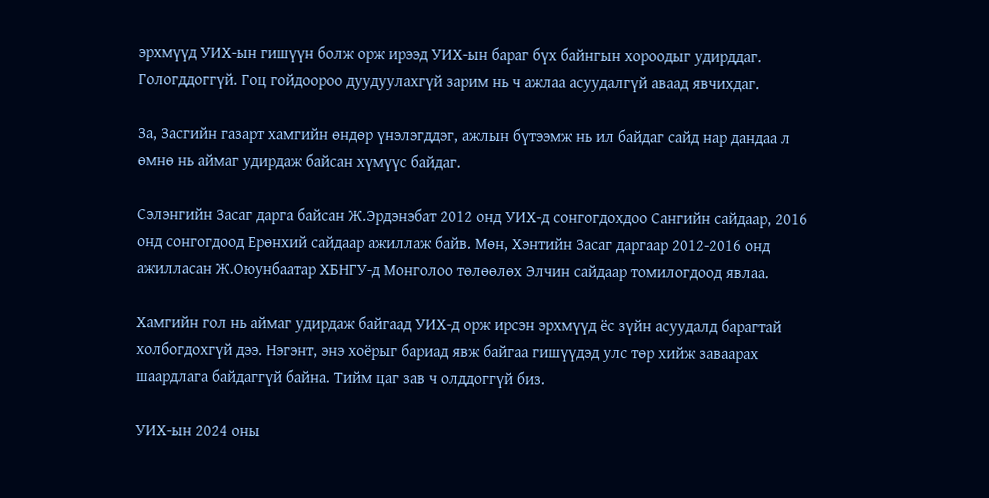эрхмүүд УИХ-ын гишүүн болж орж ирээд УИХ-ын бараг бүх байнгын хороодыг удирддаг. Гологддоггүй. Гоц гойдоороо дуудуулахгүй зарим нь ч ажлаа асуудалгүй аваад явчихдаг.

За, Засгийн газарт хамгийн өндөр үнэлэгддэг, ажлын бүтээмж нь ил байдаг сайд нар дандаа л өмнө нь аймаг удирдаж байсан хүмүүс байдаг.

Сэлэнгийн Засаг дарга байсан Ж.Эрдэнэбат 2012 онд УИХ-д сонгогдохдоо Сангийн сайдаар, 2016 онд сонгогдоод Ерөнхий сайдаар ажиллаж байв. Мөн, Хэнтийн Засаг даргаар 2012-2016 онд ажилласан Ж.Оюунбаатар ХБНГУ-д Монголоо төлөөлөх Элчин сайдаар томилогдоод явлаа.

Хамгийн гол нь аймаг удирдаж байгаад УИХ-д орж ирсэн эрхмүүд ёс зүйн асуудалд барагтай холбогдохгүй дээ. Нэгэнт, энэ хоёрыг бариад явж байгаа гишүүдэд улс төр хийж заваарах шаардлага байдаггүй байна. Тийм цаг зав ч олддоггүй биз.

УИХ-ын 2024 оны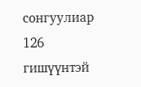сонгуулиар 126 гишүүнтэй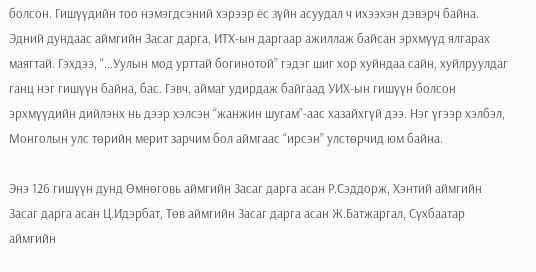болсон. Гишүүдийн тоо нэмэгдсэний хэрээр ёс зүйн асуудал ч ихээхэн дэвэрч байна. Эдний дундаас аймгийн Засаг дарга, ИТХ-ын даргаар ажиллаж байсан эрхмүүд ялгарах маягтай. Гэхдээ, “...Уулын мод урттай богинотой” гэдэг шиг хор хуйндаа сайн, хуйлруулдаг ганц нэг гишүүн байна, бас. Гэвч, аймаг удирдаж байгаад УИХ-ын гишүүн болсон эрхмүүдийн дийлэнх нь дээр хэлсэн “жанжин шугам”-аас хазайхгүй дээ. Нэг үгээр хэлбэл, Монголын улс төрийн мерит зарчим бол аймгаас “ирсэн” улстөрчид юм байна.

Энэ 126 гишүүн дунд Өмнөговь аймгийн Засаг дарга асан Р.Сэддорж, Хэнтий аймгийн Засаг дарга асан Ц.Идэрбат, Төв аймгийн Засаг дарга асан Ж.Батжаргал, Сүхбаатар аймгийн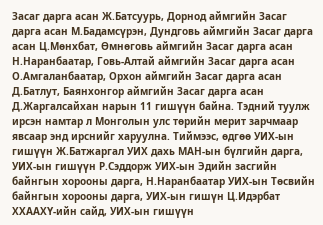Засаг дарга асан Ж.Батсуурь, Дорнод аймгийн Засаг дарга асан М.Бадамсүрэн, Дундговь аймгийн Засаг дарга асан Ц.Мөнхбат, Өмнөговь аймгийн Засаг дарга асан Н.Наранбаатар, Говь-Алтай аймгийн Засаг дарга асан О.Амгаланбаатар, Орхон аймгийн Засаг дарга асан Д.Батлут, Баянхонгор аймгийн Засаг дарга асан Д.Жаргалсайхан нарын 11 гишүүн байна. Тэдний туулж ирсэн намтар л Монголын улс төрийн мерит зарчмаар явсаар энд ирснийг харуулна. Тиймээс, өдгөө УИХ-ын гишүүн Ж.Батжаргал УИХ дахь МАН-ын бүлгийн дарга, УИХ-ын гишүүн Р.Сэддорж УИХ-ын Эдийн засгийн байнгын хорооны дарга, Н.Наранбаатар УИХ-ын Төсвийн байнгын хорооны дарга, УИХ-ын гишүн Ц.Идэрбат ХХААХҮ-ийн сайд, УИХ-ын гишүүн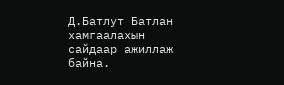Д.Батлут Батлан хамгаалахын сайдаар ажиллаж байна.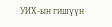УИХ-ын гишүүн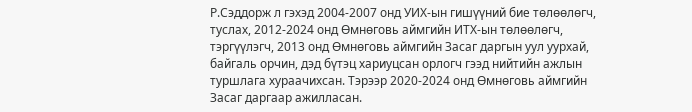Р.Сэддорж л гэхэд 2004-2007 онд УИХ-ын гишүүний бие төлөөлөгч, туслах, 2012-2024 онд Өмнөговь аймгийн ИТХ-ын төлөөлөгч, тэргүүлэгч, 2013 онд Өмнөговь аймгийн Засаг даргын уул уурхай, байгаль орчин, дэд бүтэц хариуцсан орлогч гээд нийтийн ажлын туршлага хураачихсан. Тэрээр 2020-2024 онд Өмнөговь аймгийн Засаг даргаар ажилласан.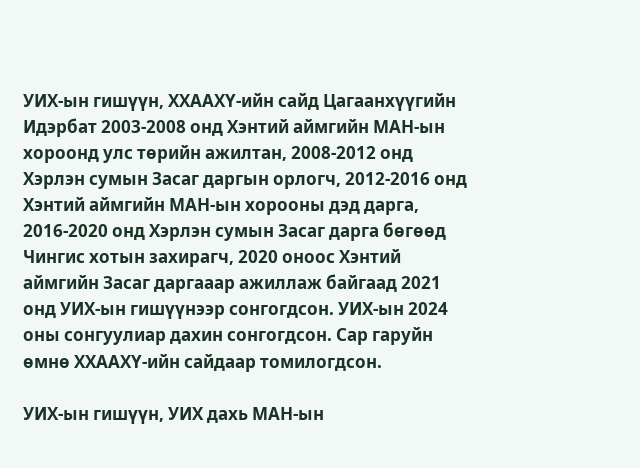УИХ-ын гишүүн, ХХААХҮ-ийн сайд Цагаанхүүгийн Идэрбат 2003-2008 онд Хэнтий аймгийн МАН-ын хороонд улс төрийн ажилтан, 2008-2012 онд Хэрлэн сумын Засаг даргын орлогч, 2012-2016 онд Хэнтий аймгийн МАН-ын хорооны дэд дарга, 2016-2020 онд Хэрлэн сумын Засаг дарга бөгөөд Чингис хотын захирагч, 2020 оноос Хэнтий аймгийн Засаг даргааар ажиллаж байгаад 2021 онд УИХ-ын гишүүнээр сонгогдсон. УИХ-ын 2024 оны сонгуулиар дахин сонгогдсон. Сар гаруйн өмнө ХХААХҮ-ийн сайдаар томилогдсон.

УИХ-ын гишүүн, УИХ дахь МАН-ын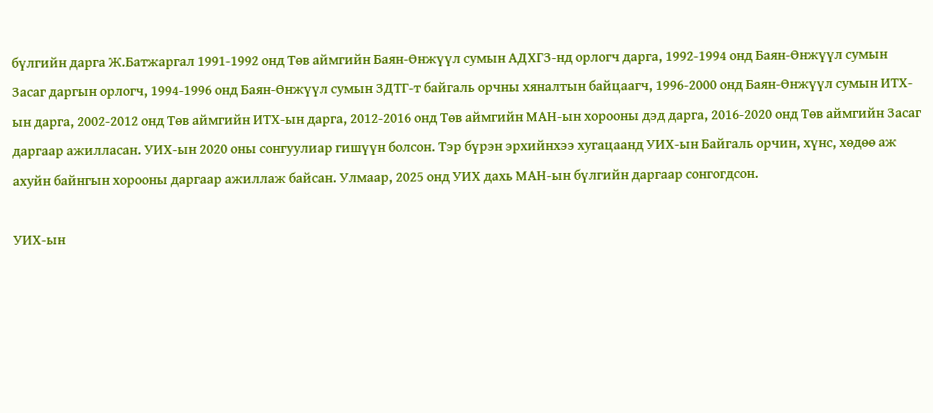бүлгийн дарга Ж.Батжаргал 1991-1992 онд Төв аймгийн Баян-Өнжүүл сумын АДХГЗ-нд орлогч дарга, 1992-1994 онд Баян-Өнжүүл сумын Засаг даргын орлогч, 1994-1996 онд Баян-Өнжүүл сумын ЗДТГ-т байгаль орчны хяналтын байцаагч, 1996-2000 онд Баян-Өнжүүл сумын ИТХ-ын дарга, 2002-2012 онд Төв аймгийн ИТХ-ын дарга, 2012-2016 онд Төв аймгийн МАН-ын хорооны дэд дарга, 2016-2020 онд Төв аймгийн Засаг даргаар ажилласан. УИХ-ын 2020 оны сонгуулиар гишүүн болсон. Тэр бүрэн эрхийнхээ хугацаанд УИХ-ын Байгаль орчин, хүнс, хөдөө аж ахуйн байнгын хорооны даргаар ажиллаж байсан. Улмаар, 2025 онд УИХ дахь МАН-ын бүлгийн даргаар сонгогдсон.

УИХ-ын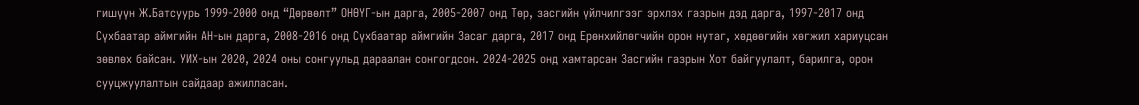гишүүн Ж.Батсуурь 1999-2000 онд “Дөрвөлт” ОНӨҮГ-ын дарга, 2005-2007 онд Төр, засгийн үйлчилгээг эрхлэх газрын дэд дарга, 1997-2017 онд Сүхбаатар аймгийн АН-ын дарга, 2008-2016 онд Сүхбаатар аймгийн Засаг дарга, 2017 онд Ерөнхийлөгчийн орон нутаг, хөдөөгийн хөгжил хариуцсан зөвлөх байсан. УИХ-ын 2020, 2024 оны сонгуульд дараалан сонгогдсон. 2024-2025 онд хамтарсан Засгийн газрын Хот байгуулалт, барилга, орон сууцжуулалтын сайдаар ажилласан.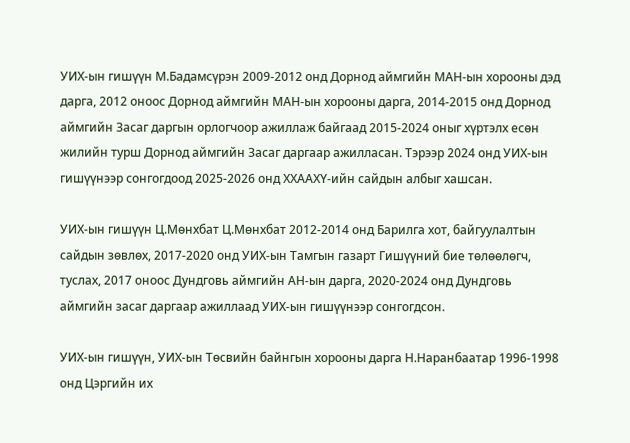УИХ-ын гишүүн М.Бадамсүрэн 2009-2012 онд Дорнод аймгийн МАН-ын хорооны дэд дарга, 2012 оноос Дорнод аймгийн МАН-ын хорооны дарга, 2014-2015 онд Дорнод аймгийн Засаг даргын орлогчоор ажиллаж байгаад 2015-2024 оныг хүртэлх есөн жилийн турш Дорнод аймгийн Засаг даргаар ажилласан. Тэрээр 2024 онд УИХ-ын гишүүнээр сонгогдоод 2025-2026 онд ХХААХҮ-ийн сайдын албыг хашсан.

УИХ-ын гишүүн Ц.Мөнхбат Ц.Мөнхбат 2012-2014 онд Барилга хот, байгуулалтын сайдын зөвлөх, 2017-2020 онд УИХ-ын Тамгын газарт Гишүүний бие төлөөлөгч, туслах, 2017 оноос Дундговь аймгийн АН-ын дарга, 2020-2024 онд Дундговь аймгийн засаг даргаар ажиллаад УИХ-ын гишүүнээр сонгогдсон.

УИХ-ын гишүүн, УИХ-ын Төсвийн байнгын хорооны дарга Н.Наранбаатар 1996-1998 онд Цэргийн их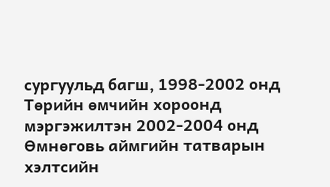сургуульд багш, 1998-2002 онд Төрийн өмчийн хороонд мэргэжилтэн 2002-2004 онд Өмнөговь аймгийн татварын хэлтсийн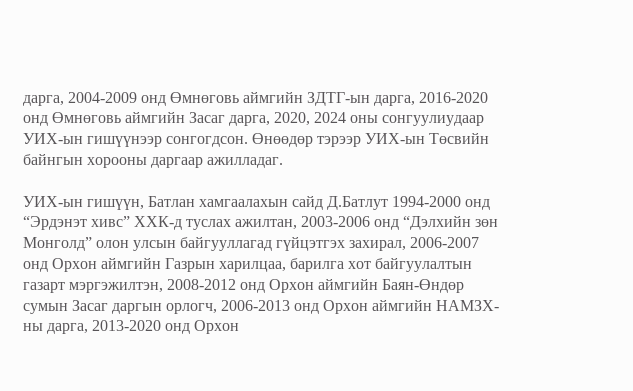дарга, 2004-2009 онд Өмнөговь аймгийн ЗДТГ-ын дарга, 2016-2020 онд Өмнөговь аймгийн Засаг дарга, 2020, 2024 оны сонгуулиудаар УИХ-ын гишүүнээр сонгогдсон. Өнөөдөр тэрээр УИХ-ын Төсвийн байнгын хорооны даргаар ажилладаг.

УИХ-ын гишүүн, Батлан хамгаалахын сайд Д.Батлут 1994-2000 онд “Эрдэнэт хивс” ХХК-д туслах ажилтан, 2003-2006 онд “Дэлхийн зөн Монголд” олон улсын байгууллагад гүйцэтгэх захирал, 2006-2007 онд Орхон аймгийн Газрын харилцаа, барилга хот байгуулалтын газарт мэргэжилтэн, 2008-2012 онд Орхон аймгийн Баян-Өндөр сумын Засаг даргын орлогч, 2006-2013 онд Орхон аймгийн НАМЗХ-ны дарга, 2013-2020 онд Орхон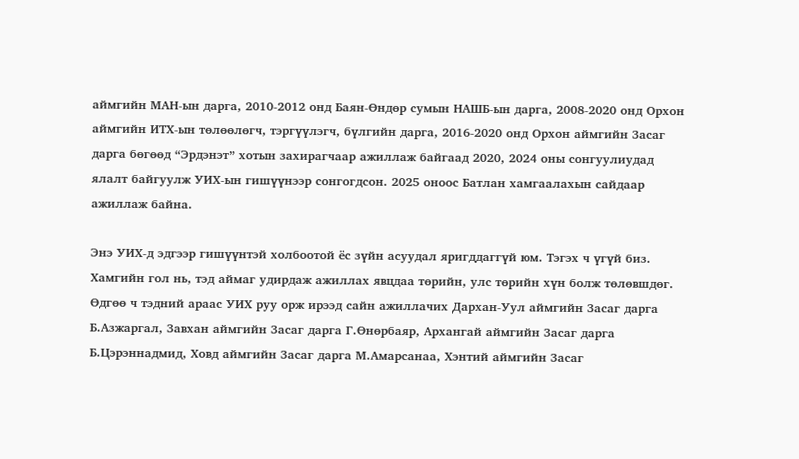аймгийн МАН-ын дарга, 2010-2012 онд Баян-Өндөр сумын НАШБ-ын дарга, 2008-2020 онд Орхон аймгийн ИТХ-ын төлөөлөгч, тэргүүлэгч, бүлгийн дарга, 2016-2020 онд Орхон аймгийн Засаг дарга бөгөөд “Эрдэнэт” хотын захирагчаар ажиллаж байгаад 2020, 2024 оны сонгуулиудад ялалт байгуулж УИХ-ын гишүүнээр сонгогдсон. 2025 оноос Батлан хамгаалахын сайдаар ажиллаж байна.

Энэ УИХ-д эдгээр гишүүнтэй холбоотой ёс зүйн асуудал яригддаггүй юм. Тэгэх ч үгүй биз. Хамгийн гол нь, тэд аймаг удирдаж ажиллах явцдаа төрийн, улс төрийн хүн болж төлөвшдөг. Өдгөө ч тэдний араас УИХ руу орж ирээд сайн ажиллачих Дархан-Уул аймгийн Засаг дарга Б.Азжаргал, Завхан аймгийн Засаг дарга Г.Өнөрбаяр, Архангай аймгийн Засаг дарга Б.Цэрэннадмид, Ховд аймгийн Засаг дарга М.Амарсанаа, Хэнтий аймгийн Засаг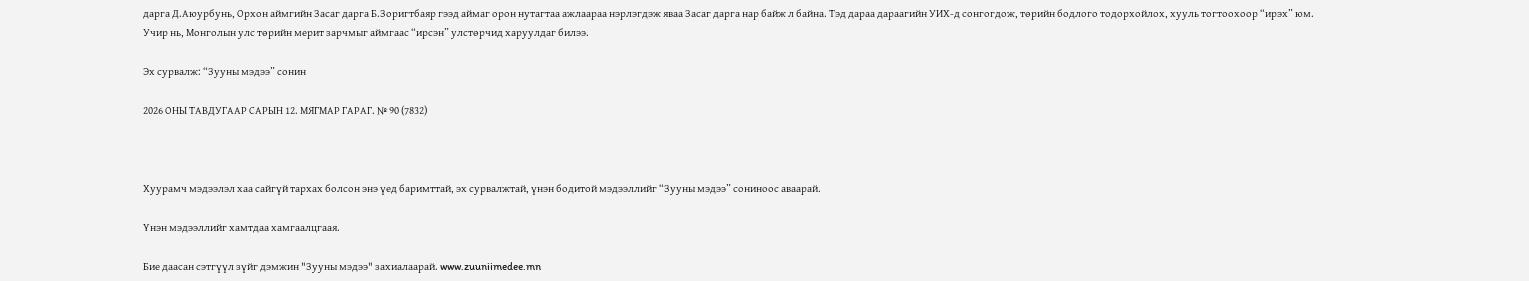дарга Д.Аюурбунь, Орхон аймгийн Засаг дарга Б.Зоригтбаяр гээд аймаг орон нутагтаа ажлаараа нэрлэгдэж яваа Засаг дарга нар байж л байна. Тэд дараа дараагийн УИХ-д сонгогдож, төрийн бодлого тодорхойлох, хууль тогтоохоор “ирэх” юм. Учир нь, Монголын улс төрийн мерит зарчмыг аймгаас “ирсэн” улстөрчид харуулдаг билээ.

Эх сурвалж: “Зууны мэдээ” сонин

2026 ОНЫ ТАВДУГААР САРЫН 12. МЯГМАР ГАРАГ. № 90 (7832)



Хуурамч мэдээлэл хаа сайгүй тархах болсон энэ үед баримттай, эх сурвалжтай, үнэн бодитой мэдээллийг “Зууны мэдээ” сониноос аваарай.

Үнэн мэдээллийг хамтдаа хамгаалцгаая.

Бие даасан сэтгүүл зүйг дэмжин "Зууны мэдээ" захиалаарай. www.zuuniimedee.mn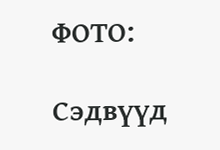ФОТО:

Сэдвүүд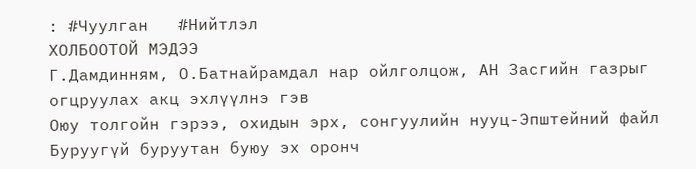: #Чуулган   #Нийтлэл
ХОЛБООТОЙ МЭДЭЭ
Г.Дамдинням, О.Батнайрамдал нар ойлголцож, АН Засгийн газрыг огцруулах акц эхлүүлнэ гэв
Оюу толгойн гэрээ, охидын эрх, сонгуулийн нууц-Эпштейний файл
Буруугүй буруутан буюу эх оронч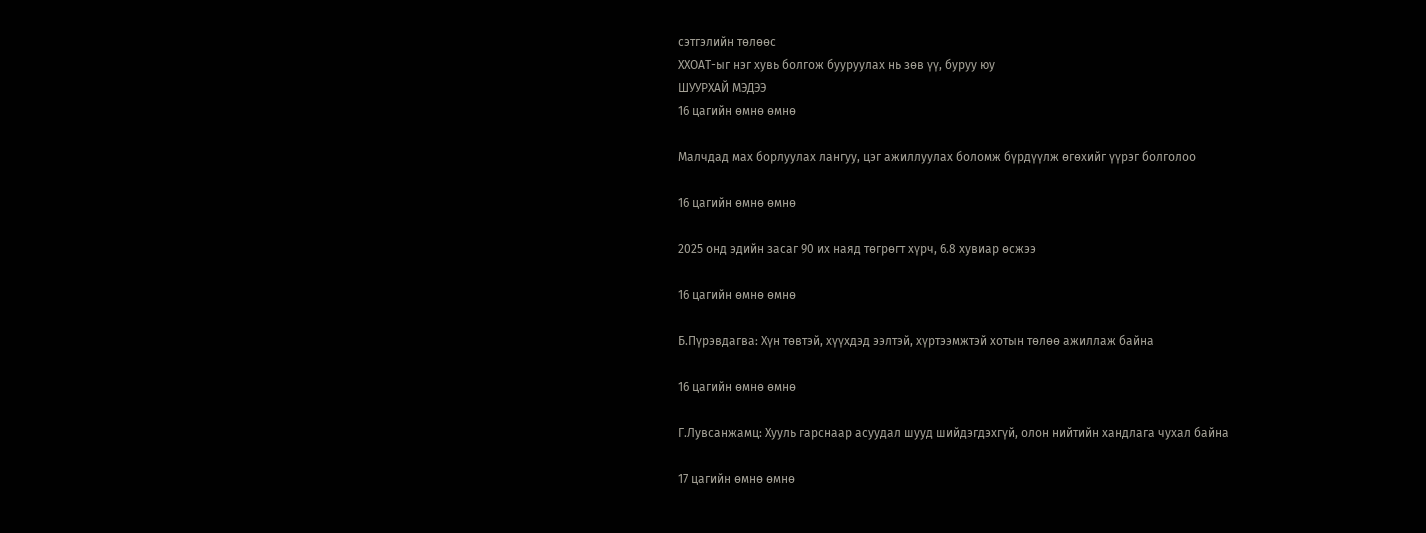сэтгэлийн төлөөс
ХХОАТ-ыг нэг хувь болгож бууруулах нь зөв үү, буруу юу
ШУУРХАЙ МЭДЭЭ
16 цагийн өмнө өмнө

Малчдад мах борлуулах лангуу, цэг ажиллуулах боломж бүрдүүлж өгөхийг үүрэг болголоо

16 цагийн өмнө өмнө

2025 онд эдийн засаг 90 их наяд төгрөгт хүрч, 6.8 хувиар өсжээ

16 цагийн өмнө өмнө

Б.Пүрэвдагва: Хүн төвтэй, хүүхдэд ээлтэй, хүртээмжтэй хотын төлөө ажиллаж байна

16 цагийн өмнө өмнө

Г.Лувсанжамц: Хууль гарснаар асуудал шууд шийдэгдэхгүй, олон нийтийн хандлага чухал байна

17 цагийн өмнө өмнө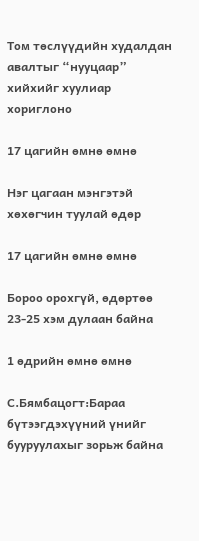Том төслүүдийн худалдан авалтыг “нууцаар” хийхийг хуулиар хориглоно

17 цагийн өмнө өмнө

Нэг цагаан мэнгэтэй хөхөгчин туулай өдөр

17 цагийн өмнө өмнө

Бороо орохгүй, өдөртөө 23-25 хэм дулаан байна

1 өдрийн өмнө өмнө

С.Бямбацогт:Бараа бүтээгдэхүүний үнийг бууруулахыг зорьж байна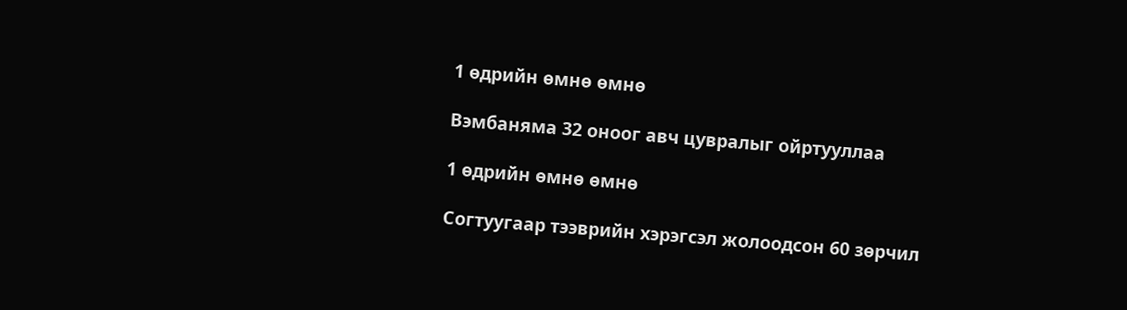1 өдрийн өмнө өмнө

Вэмбаняма 32 оноог авч цувралыг ойртууллаа

1 өдрийн өмнө өмнө

Согтуугаар тээврийн хэрэгсэл жолоодсон 60 зөрчил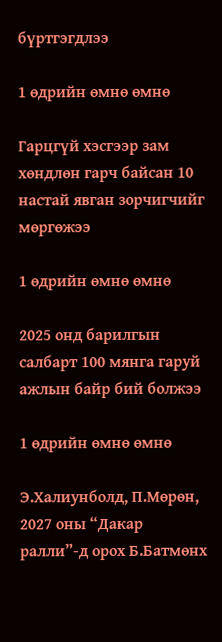бүртгэгдлээ

1 өдрийн өмнө өмнө

Гарцгүй хэсгээр зам хөндлөн гарч байсан 10 настай явган зорчигчийг мөргөжээ

1 өдрийн өмнө өмнө

2025 онд барилгын салбарт 100 мянга гаруй ажлын байр бий болжээ

1 өдрийн өмнө өмнө

Э.Халиунболд, П.Мөрөн, 2027 оны “Дакар ралли”-д орох Б.Батмөнх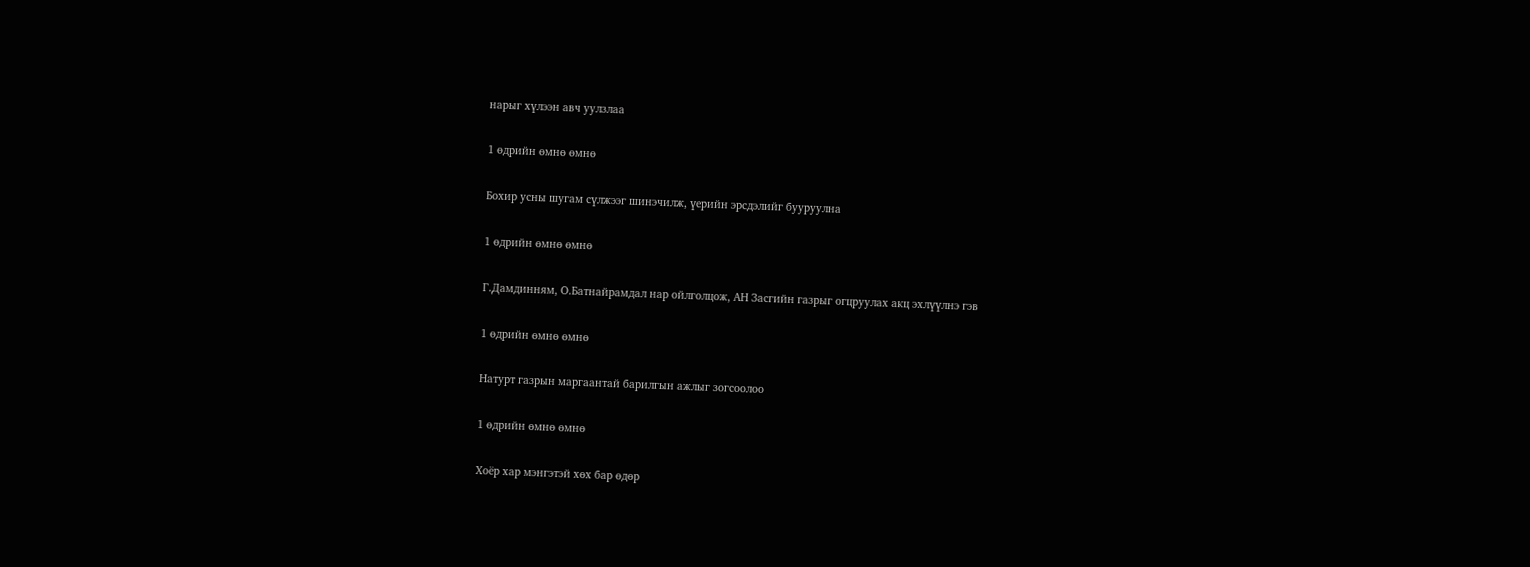нарыг хүлээн авч уулзлаа

1 өдрийн өмнө өмнө

Бохир усны шугам сүлжээг шинэчилж, үерийн эрсдэлийг бууруулна

1 өдрийн өмнө өмнө

Г.Дамдинням, О.Батнайрамдал нар ойлголцож, АН Засгийн газрыг огцруулах акц эхлүүлнэ гэв

1 өдрийн өмнө өмнө

Натурт газрын маргаантай барилгын ажлыг зогсоолоо

1 өдрийн өмнө өмнө

Хоёр хар мэнгэтэй хөх бар өдөр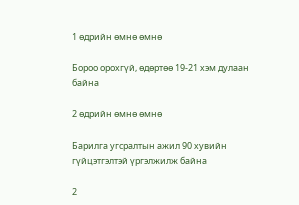1 өдрийн өмнө өмнө

Бороо орохгүй, өдөртөө 19-21 хэм дулаан байна

2 өдрийн өмнө өмнө

Барилга угсралтын ажил 90 хувийн гүйцэтгэлтэй үргэлжилж байна

2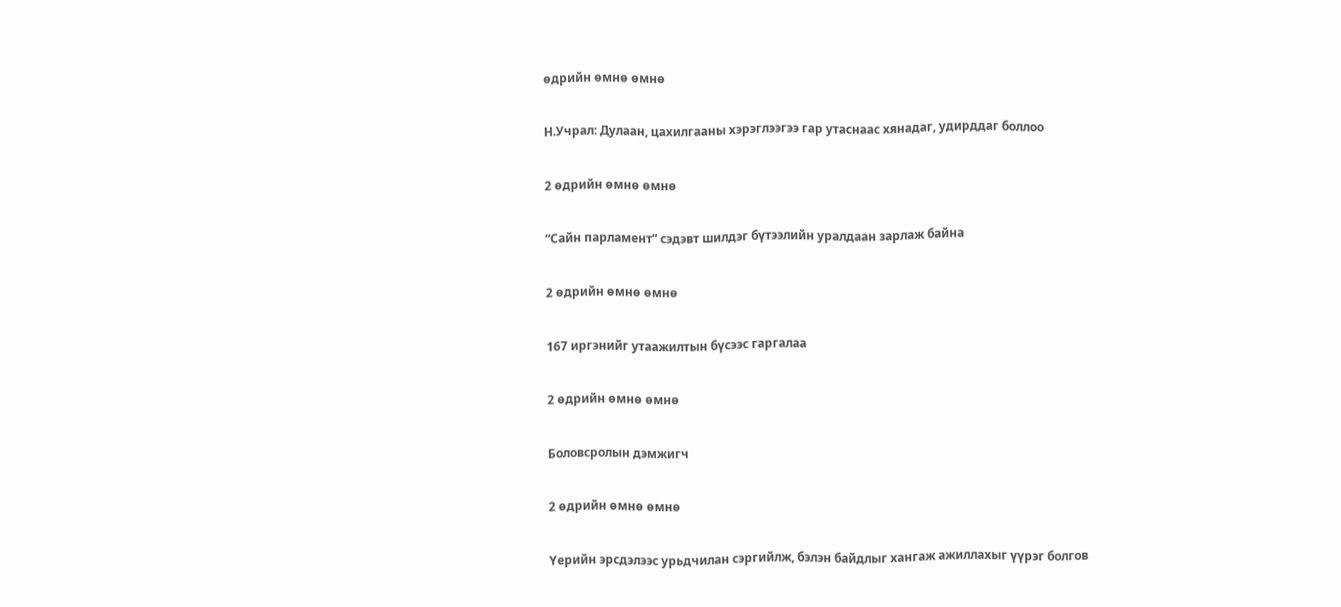өдрийн өмнө өмнө

Н.Учрал: Дулаан, цахилгааны хэрэглээгээ гар утаснаас хянадаг, удирддаг боллоо

2 өдрийн өмнө өмнө

“Сайн парламент” сэдэвт шилдэг бүтээлийн уралдаан зарлаж байна

2 өдрийн өмнө өмнө

167 иргэнийг утаажилтын бүсээс гаргалаа

2 өдрийн өмнө өмнө

Боловсролын дэмжигч

2 өдрийн өмнө өмнө

Үерийн эрсдэлээс урьдчилан сэргийлж, бэлэн байдлыг хангаж ажиллахыг үүрэг болгов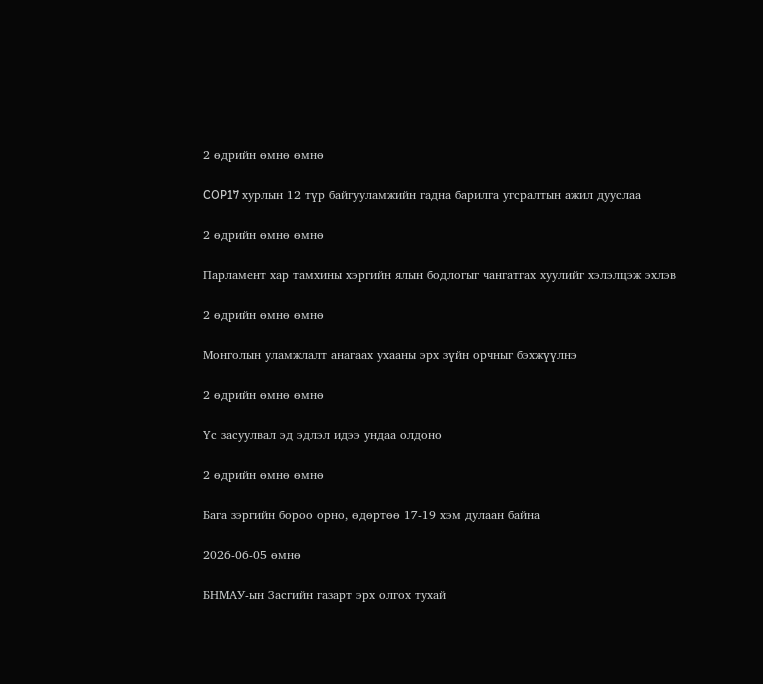2 өдрийн өмнө өмнө

COP17 хурлын 12 түр байгууламжийн гадна барилга угсралтын ажил дууслаа

2 өдрийн өмнө өмнө

Парламент хар тамхины хэргийн ялын бодлогыг чангатгах хуулийг хэлэлцэж эхлэв

2 өдрийн өмнө өмнө

Монголын уламжлалт анагаах ухааны эрх зүйн орчныг бэхжүүлнэ

2 өдрийн өмнө өмнө

Үс засуулвал эд эдлэл идээ ундаа олдоно

2 өдрийн өмнө өмнө

Бага зэргийн бороо орно, өдөртөө 17-19 хэм дулаан байна

2026-06-05 өмнө

БНМАУ-ын Засгийн газарт эрх олгох тухай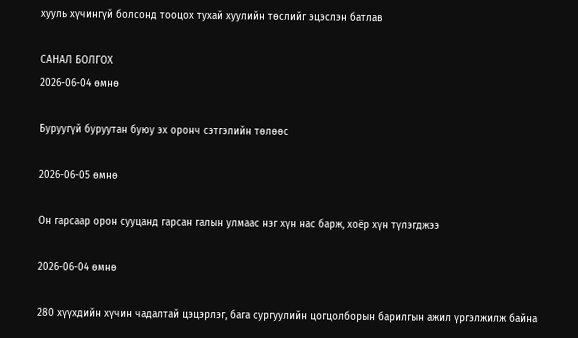хууль хүчингүй болсонд тооцох тухай хуулийн төслийг эцэслэн батлав

САНАЛ БОЛГОХ
2026-06-04 өмнө

Буруугүй буруутан буюу эх оронч сэтгэлийн төлөөс

2026-06-05 өмнө

Он гарсаар орон сууцанд гарсан галын улмаас нэг хүн нас барж, хоёр хүн түлэгджээ

2026-06-04 өмнө

280 хүүхдийн хүчин чадалтай цэцэрлэг, бага сургуулийн цогцолборын барилгын ажил үргэлжилж байна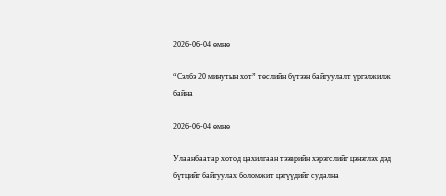2026-06-04 өмнө

“Сэлбэ 20 минутын хот” төслийн бүтээн байгуулалт үргэлжилж байна

2026-06-04 өмнө

Улаанбаатар хотод цахилгаан тээврийн хэрэгслийг цэнэглэх дэд бүтцийг байгуулах боломжит цэгүүдийг судална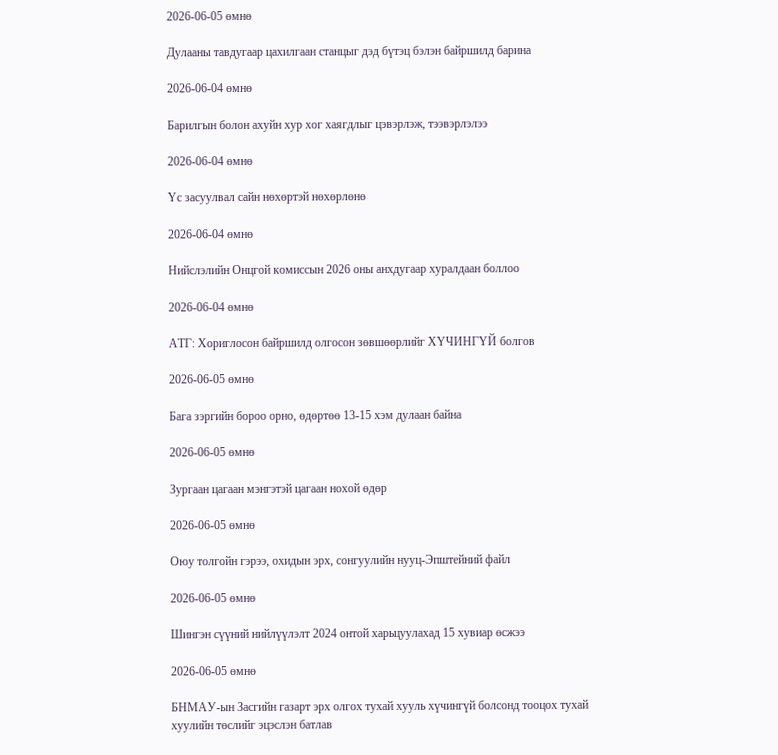2026-06-05 өмнө

Дулааны тавдугаар цахилгаан станцыг дэд бүтэц бэлэн байршилд барина

2026-06-04 өмнө

Барилгын болон ахуйн хур хог хаягдлыг цэвэрлэж, тээвэрлэлээ

2026-06-04 өмнө

Үс засуулвал сайн нөхөртэй нөхөрлөнө

2026-06-04 өмнө

Нийслэлийн Онцгой комиссын 2026 оны анхдугаар хуралдаан боллоо

2026-06-04 өмнө

АТГ: Хориглосон байршилд олгосон зөвшөөрлийг ХҮЧИНГҮЙ болгов

2026-06-05 өмнө

Бага зэргийн бороо орно, өдөртөө 13-15 хэм дулаан байна

2026-06-05 өмнө

Зургаан цагаан мэнгэтэй цагаан нохой өдөр

2026-06-05 өмнө

Оюу толгойн гэрээ, охидын эрх, сонгуулийн нууц-Эпштейний файл

2026-06-05 өмнө

Шингэн сүүний нийлүүлэлт 2024 онтой харьцуулахад 15 хувиар өсжээ

2026-06-05 өмнө

БНМАУ-ын Засгийн газарт эрх олгох тухай хууль хүчингүй болсонд тооцох тухай хуулийн төслийг эцэслэн батлав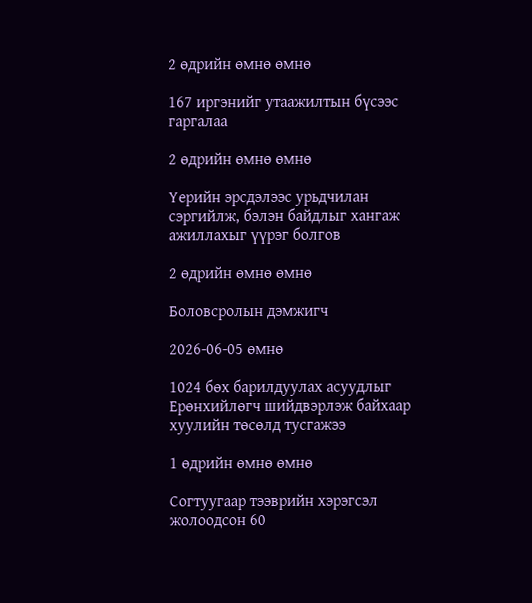2 өдрийн өмнө өмнө

167 иргэнийг утаажилтын бүсээс гаргалаа

2 өдрийн өмнө өмнө

Үерийн эрсдэлээс урьдчилан сэргийлж, бэлэн байдлыг хангаж ажиллахыг үүрэг болгов

2 өдрийн өмнө өмнө

Боловсролын дэмжигч

2026-06-05 өмнө

1024 бөх барилдуулах асуудлыг Ерөнхийлөгч шийдвэрлэж байхаар хуулийн төсөлд тусгажээ

1 өдрийн өмнө өмнө

Согтуугаар тээврийн хэрэгсэл жолоодсон 60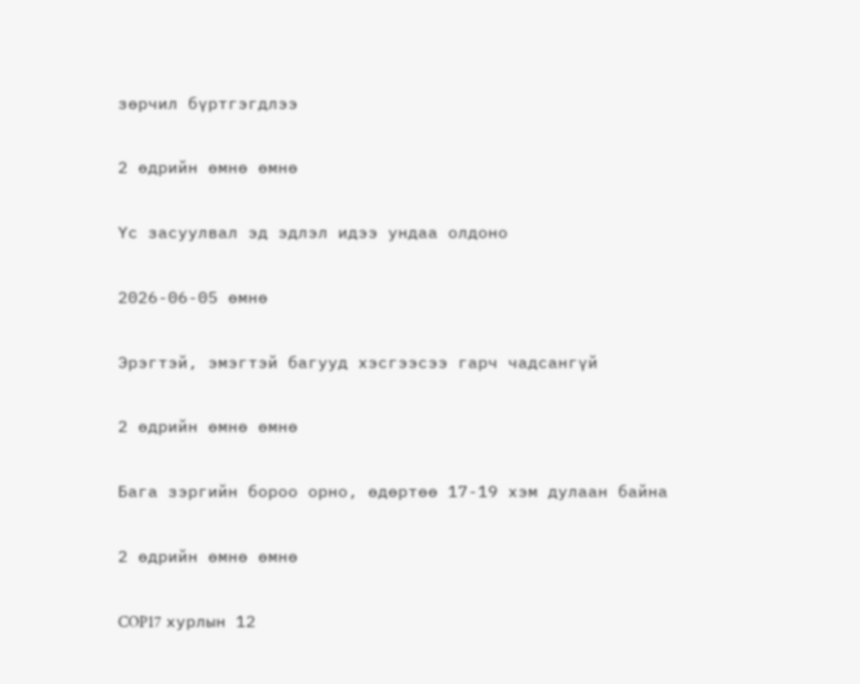зөрчил бүртгэгдлээ

2 өдрийн өмнө өмнө

Үс засуулвал эд эдлэл идээ ундаа олдоно

2026-06-05 өмнө

Эрэгтэй, эмэгтэй багууд хэсгээсээ гарч чадсангүй

2 өдрийн өмнө өмнө

Бага зэргийн бороо орно, өдөртөө 17-19 хэм дулаан байна

2 өдрийн өмнө өмнө

COP17 хурлын 12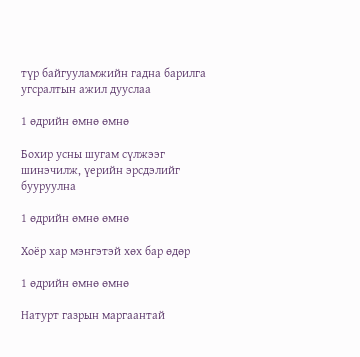түр байгууламжийн гадна барилга угсралтын ажил дууслаа

1 өдрийн өмнө өмнө

Бохир усны шугам сүлжээг шинэчилж, үерийн эрсдэлийг бууруулна

1 өдрийн өмнө өмнө

Хоёр хар мэнгэтэй хөх бар өдөр

1 өдрийн өмнө өмнө

Натурт газрын маргаантай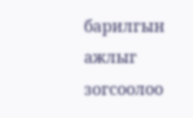барилгын ажлыг зогсоолоо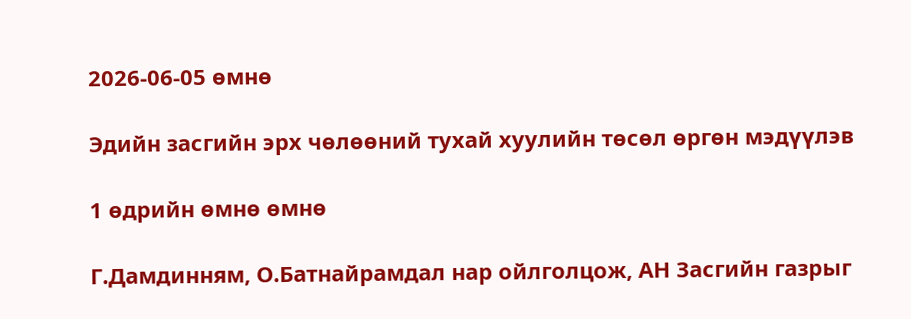2026-06-05 өмнө

Эдийн засгийн эрх чөлөөний тухай хуулийн төсөл өргөн мэдүүлэв

1 өдрийн өмнө өмнө

Г.Дамдинням, О.Батнайрамдал нар ойлголцож, АН Засгийн газрыг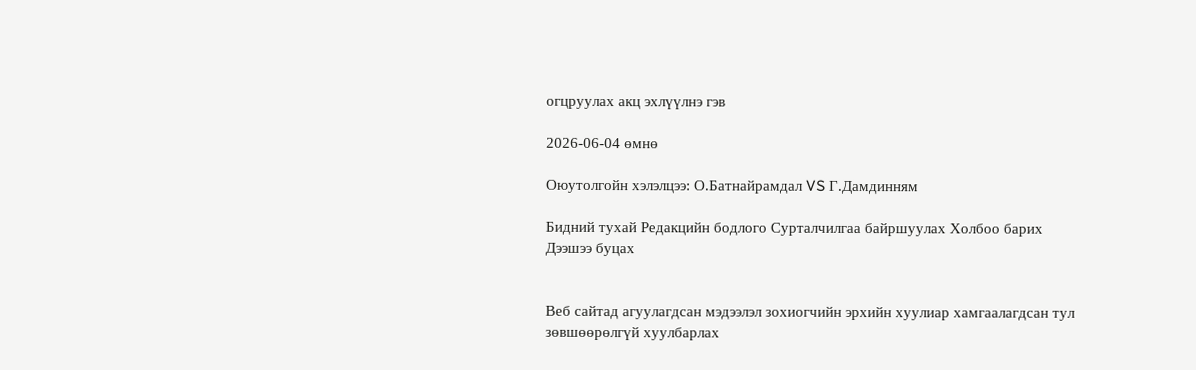огцруулах акц эхлүүлнэ гэв

2026-06-04 өмнө

Оюутолгойн хэлэлцээ: О.Батнайрамдал VS Г.Дамдинням

Бидний тухай Редакцийн бодлого Сурталчилгаа байршуулах Холбоо барих Дээшээ буцах


Веб сайтад агуулагдсан мэдээлэл зохиогчийн эрхийн хуулиар хамгаалагдсан тул зөвшөөрөлгүй хуулбарлах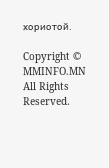хориотой.

Copyright © MMINFO.MN All Rights Reserved.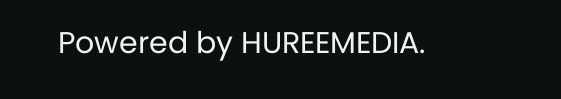Powered by HUREEMEDIA.